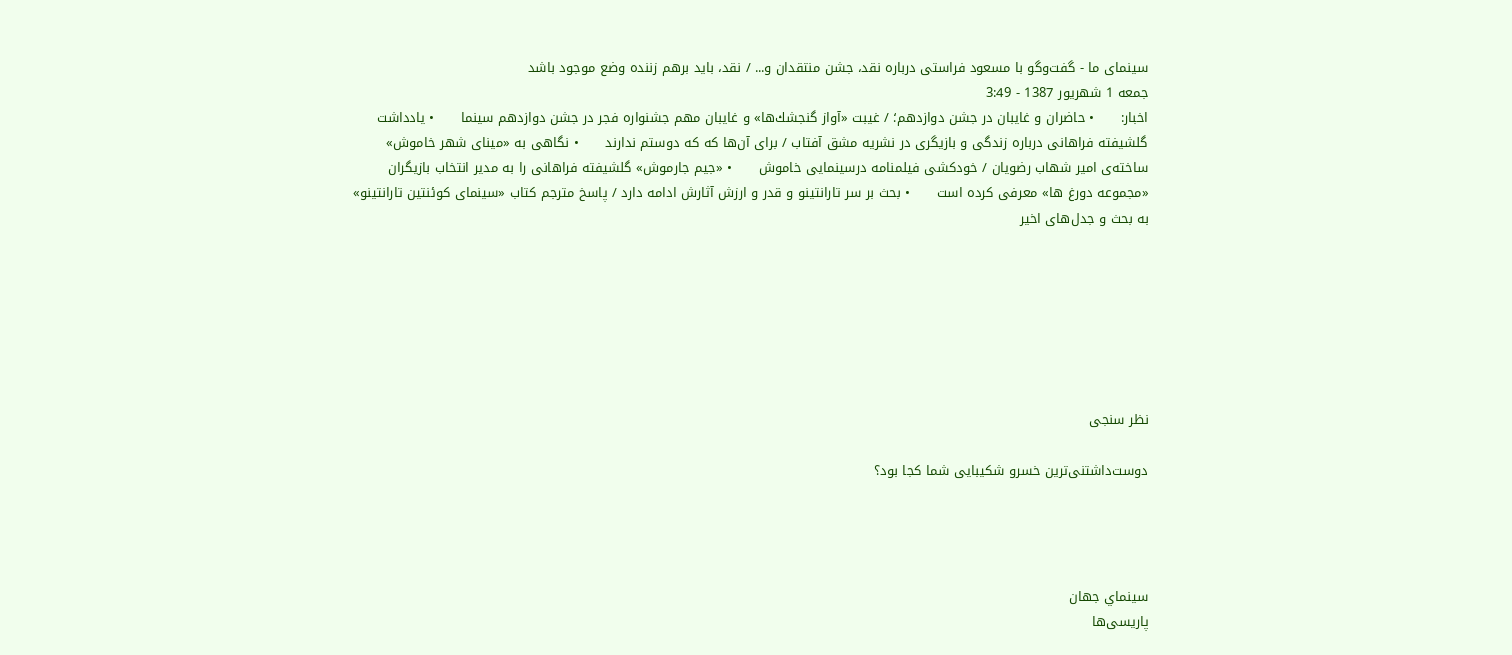سينمای ما - گفت‌‌وگو با مسعود فراستی درباره نقد، جشن منتقدان و... / نقد، باید برهم زننده وضع موجود باشد
جمعه 1 شهريور 1387 - 3:49
اخبار:      • حاضران و غايبان در جشن دوازدهم؛ / غيبت «آواز گنجشك‌ها» و غايبان مهم جشنواره فجر در جشن دوازدهم سينما      • یادداشت گلشیفته فراهانی درباره زندگی و بازیگری در نشریه مشق آفتاب / برای آن‌ها که که دوستم ندارند      • نگاهی به «مینای شهر خاموش» ساخته‌ی امیر شهاب رضویان / خودکشی فیلمنامه درسینمایی خاموش      • «جيم جارموش» گلشیفته فراهانی را به مدير انتخاب بازيگران «مجموعه دورغ ها» معرفی کرده است      • بحث بر سر تارانتینو و قدر و ارزش آثارش ادامه دارد / پاسخ مترجم کتاب «سینمای کوئنتین تارانتینو» به بحث و جدل‌های اخیر







نظر سنجی

دوست‌داشتنی‌ترین خسرو شکیبایی شما کجا بود؟




سينماي جهان
پاریسی‌ها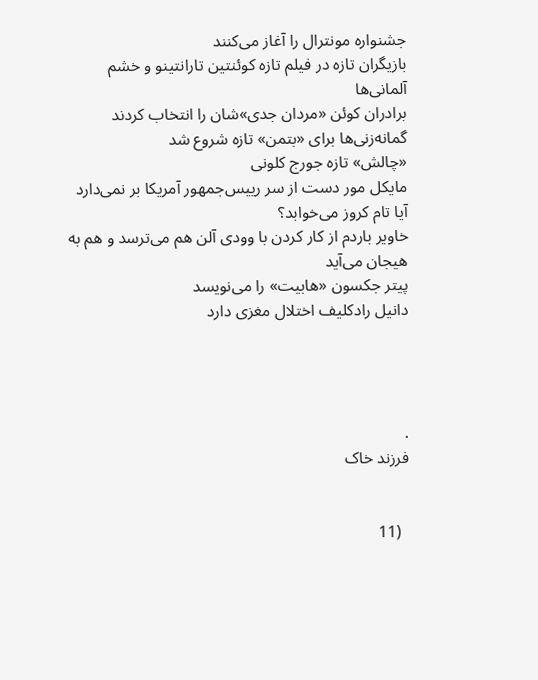جشنواره مونترال را آغاز می‌کنند
بازیگران تازه در فیلم تازه کوئنتین تارانتینو و خشم آلمانی‌ها
برادران کوئن «مردان جدی»شان را انتخاب کردند
گمانه‌زنی‌ها برای «بتمن» تازه شروع شد
«چالش» تازه جورج کلونی
مایکل مور دست از سر رییس‌جمهور آمریکا بر نمی‌دارد
آیا تام کروز می‌خوابد؟
خاویر باردم از کار کردن با وودی آلن هم می‌ترسد و هم به هیجان می‌آید
پیتر جکسون «هابیت» را می‌نویسد
دانیل رادکلیف اختلال مغزی دارد




.
فرزند خاک


  (11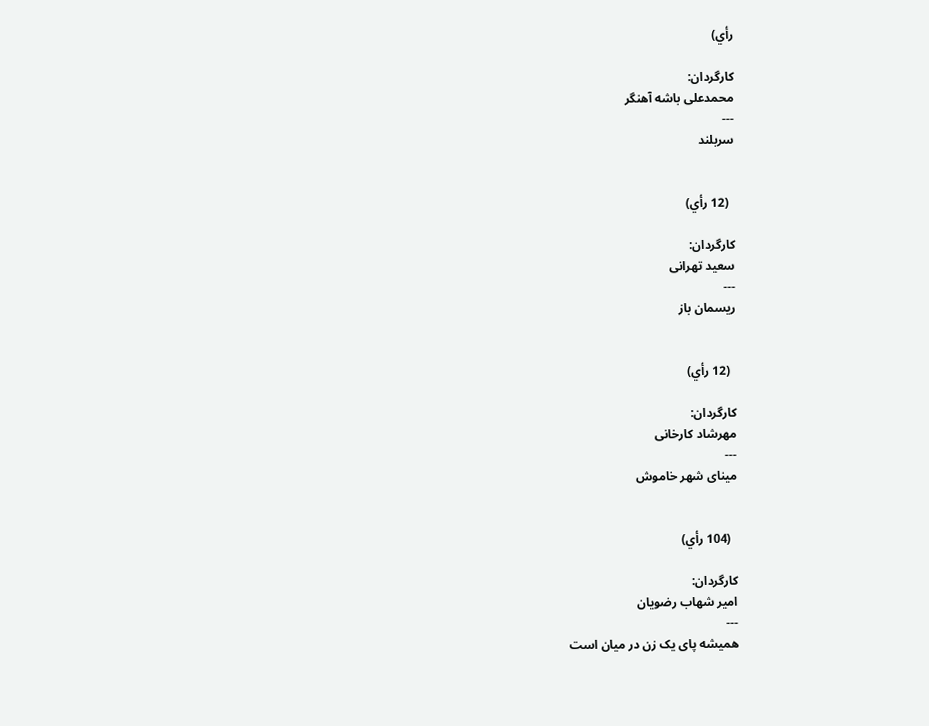رأي)

کارگردان:
محمدعلی باشه آهنگر
---
سربلند


  (12 رأي)

کارگردان:
سعید تهرانی
---
ریسمان باز


  (12 رأي)

کارگردان:
مهرشاد کارخانی
---
مینای شهر خاموش


  (104 رأي)

کارگردان:
امیر شهاب رضویان
---
همیشه پای یک زن در میان است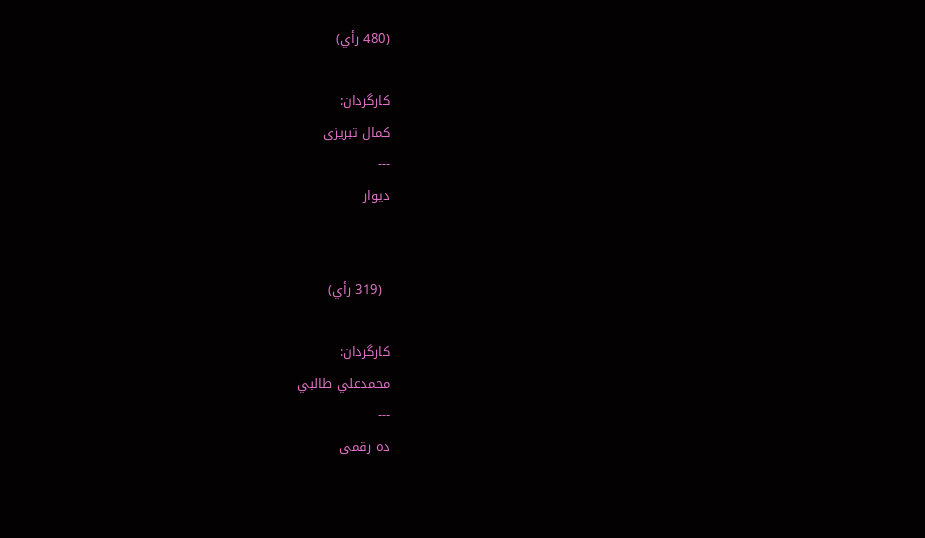(480 رأي)

کارگردان:
کمال تبریزی
---
دیوار


  (319 رأي)

کارگردان:
محمدعلي طالبي
---
ده رقمی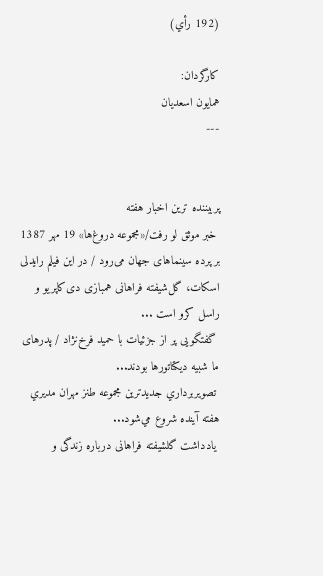(192 رأي)

کارگردان:
همایون اسعدیان
---


پربیننده ترین اخبار هفته
 خبر موثق لو رفت/«مجموعه دروغ‌ها» 19 مهر 1387 بر پرده سینماهای جهان می‌رود / در این فیلم رایدلی اسکات، گل‌شیفته فراهانی همبازی دی‌کاپریو و راسل کرو است ...
 گفتگویی پر از جزئیات با حمید فرخ‌نژاد / پدرهای ما شبیه دیکتاتورها بودند...
 تصويربرداري جديدترين مجموعه طنز مهران مديري هفته آينده شروع مي‌شود...
 یادداشت گلشیفته فراهانی درباره زندگی و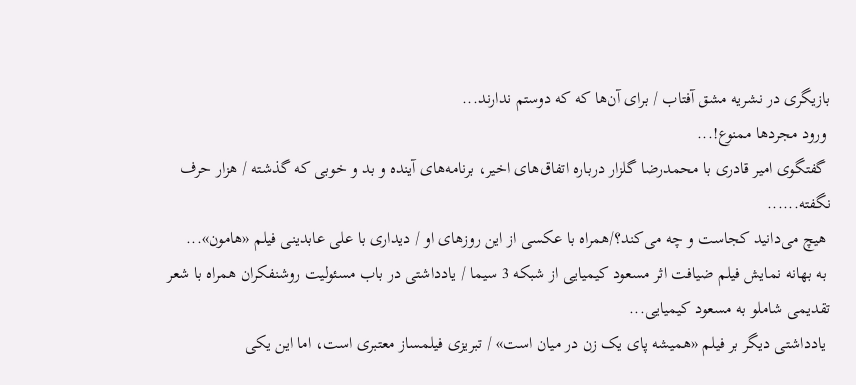بازیگری در نشریه مشق آفتاب / برای آن‌ها که که دوستم ندارند...
 ورود مجردها ممنوع!...
 گفتگوی امیر قادری با محمدرضا گلزار درباره اتفاق‌های اخیر، برنامه‌های آینده و بد و خوبی که گذشته / هزار حرف نگفته......
 هیچ می‌دانید کجاست و چه می‌کند؟/همراه با عکسی از این روزهای او / دیداری با علی عابدینی فیلم «هامون»...
 به بهانه نمایش فیلم ضیافت اثر مسعود کیمیایی از شبکه 3 سیما / یادداشتی در باب مسئولیت روشنفکران همراه با شعر تقدیمی شاملو به مسعود کیمیایی...
 یادداشتی دیگر بر فیلم «همیشه پای یک زن در میان است» / تبریزی فیلمساز معتبری است، اما این یکی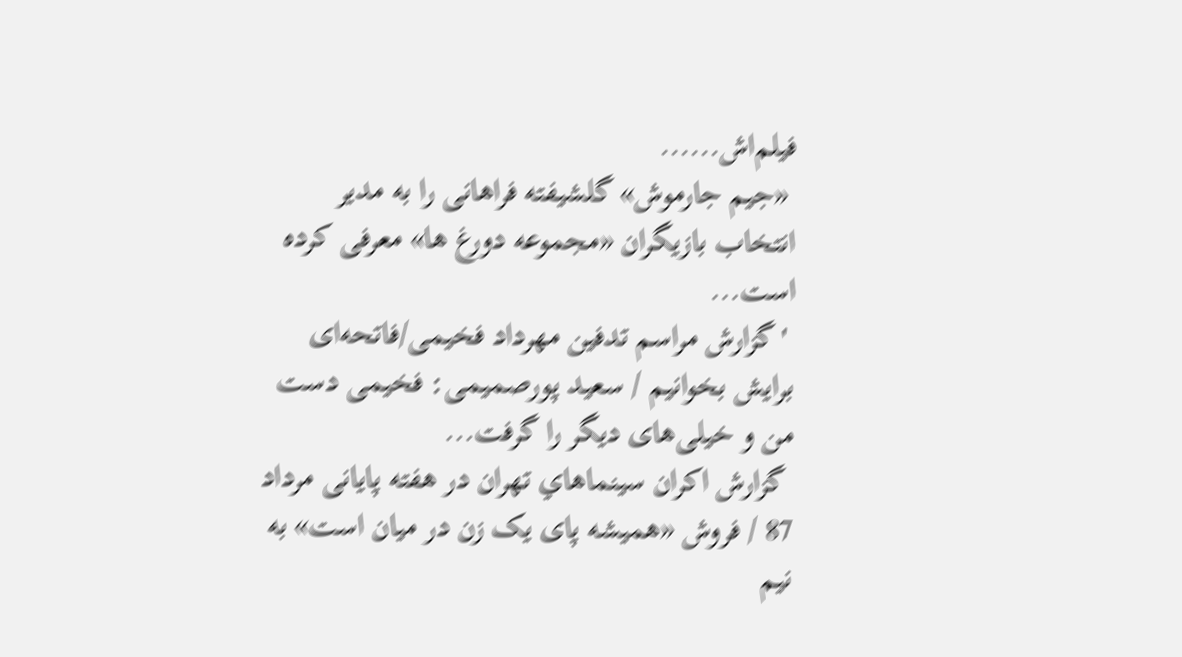فیلم‌اش......
 «جيم جارموش» گلشیفته فراهانی را به مدير انتخاب بازيگران «مجموعه دورغ ها» معرفی کرده است...
 'گزارش مراسم تدفین مهرداد فخیمی/فاتحه‌ای برایش بخوانیم / سعید پورصمیمی: فخیمی دست‌ من و خیلی‌های دیگر را گرفت...
 گزارش اكران سينماهاي تهران در هفته پایانی مرداد 87 / فروش «همیشه پای یک زن در میان است» به نيم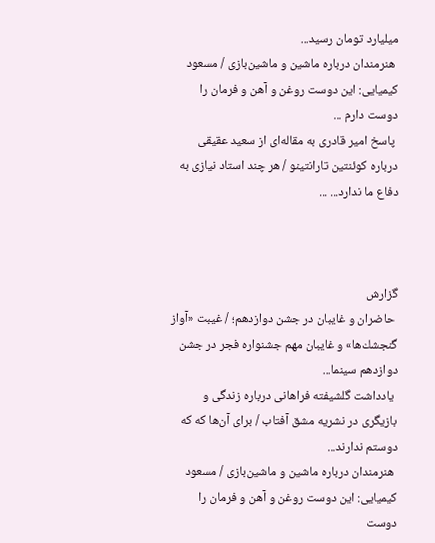ميليارد تومان رسيد...
 هنرمندان درباره ماشین و ماشین‌بازی / مسعود کیمیایی: اين دوست روغن و آهن و فرمان را دوست دارم ...
 پاسخ امیر قادری به مقاله‌ای از سعید عقیقی درباره کوئنتین تارانتینو / هر چند استاد نیازی به دفاع ما ندارد... ...



گزارش
 حاضران و غايبان در جشن دوازدهم؛ / غيبت «آواز گنجشك‌ها» و غايبان مهم جشنواره فجر در جشن دوازدهم سينما...
 یادداشت گلشیفته فراهانی درباره زندگی و بازیگری در نشریه مشق آفتاب / برای آن‌ها که که دوستم ندارند...
 هنرمندان درباره ماشین و ماشین‌بازی / مسعود کیمیایی: اين دوست روغن و آهن و فرمان را دوست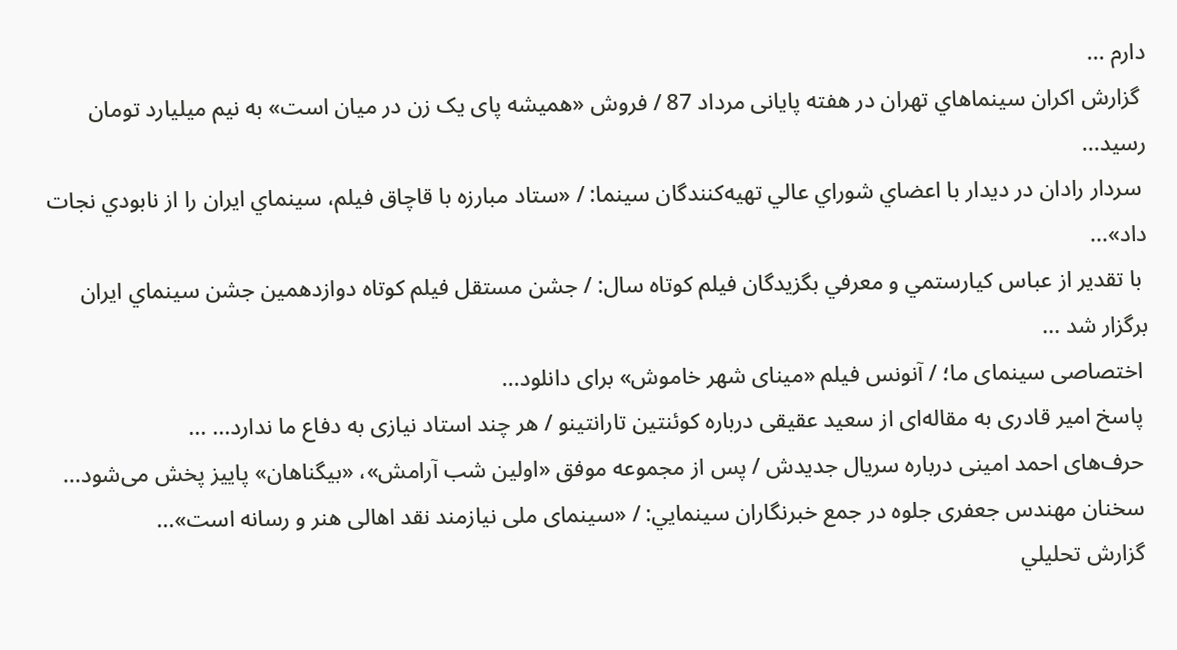دارم ...
 گزارش اكران سينماهاي تهران در هفته پایانی مرداد 87 / فروش «همیشه پای یک زن در میان است» به نيم ميليارد تومان رسيد...
 سردار رادان در ديدار با اعضاي شوراي عالي تهيه‌كنندگان سينما: / «ستاد مبارزه با قاچاق فيلم، سينماي ايران را از نابودي نجات داد»...
 با تقدير از عباس كيارستمي و معرفي بگزيدگان فيلم كوتاه سال: / جشن مستقل فيلم کوتاه دوازدهمين جشن سينماي ايران برگزار شد ...
 اختصاصی سینمای ما؛ / آنونس فیلم «مینای شهر خاموش» برای دانلود...
 پاسخ امیر قادری به مقاله‌ای از سعید عقیقی درباره کوئنتین تارانتینو / هر چند استاد نیازی به دفاع ما ندارد... ...
 حرف‌های احمد امینی درباره سریال جدیدش / پس از مجموعه موفق «اولین شب آرامش»، «بیگناهان» پاییز پخش می‌شود...
 سخنان مهندس جعفری جلوه در جمع خبرنگاران سينمايي: / «سینمای ملی نیازمند نقد اهالی هنر و رسانه است»...
 گزارش تحليلي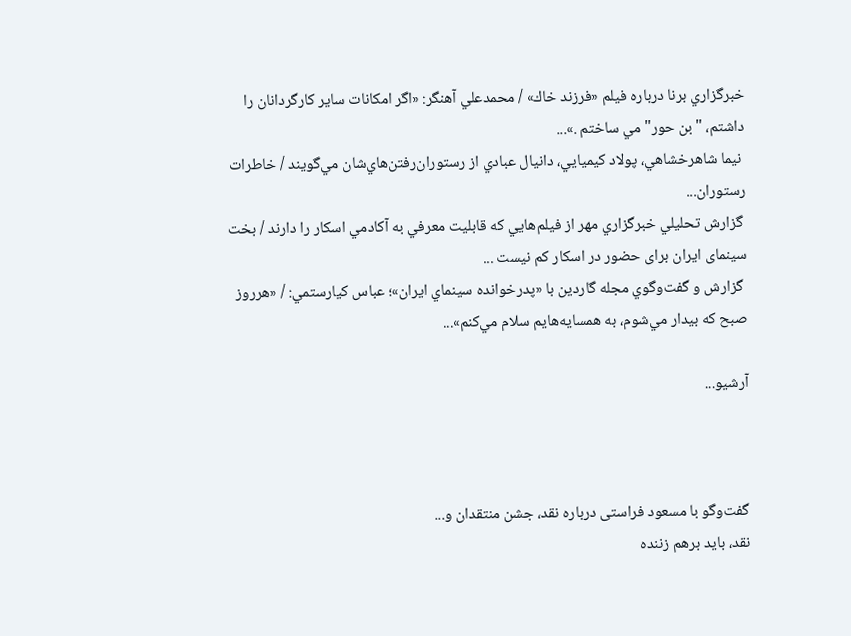خبرگزاري برنا درباره فيلم «فرزند خاك» / محمدعلي ‌آهنگر: «اگر امکانات ساير کارگردانان را داشتم، "بن حور" مي ساختم .»...
 نيما شاهرخشاهي، پولاد كيميايي، دانيال عبادي از رستوران‌رفتن‌هاي‌شان مي‌گويند / خاطرات رستوران...
 گزارش تحليلي خبرگزاري مهر از فيلم‌هايي كه قابليت معرفي به آكادمي اسكار را دارند / بخت سینمای ایران برای حضور در اسکار کم نیست ...
 گزارش و گفت‌وگوي مجله گاردين با «پدرخوانده سينماي ايران»؛ عباس كيارستمي: / «هرروز صبح كه بيدار مي‌شوم، به همسايه‌هايم سلام مي‌كنم»...

آرشيو...



گفت‌‌وگو با مسعود فراستی درباره نقد، جشن منتقدان و...
نقد، باید برهم زننده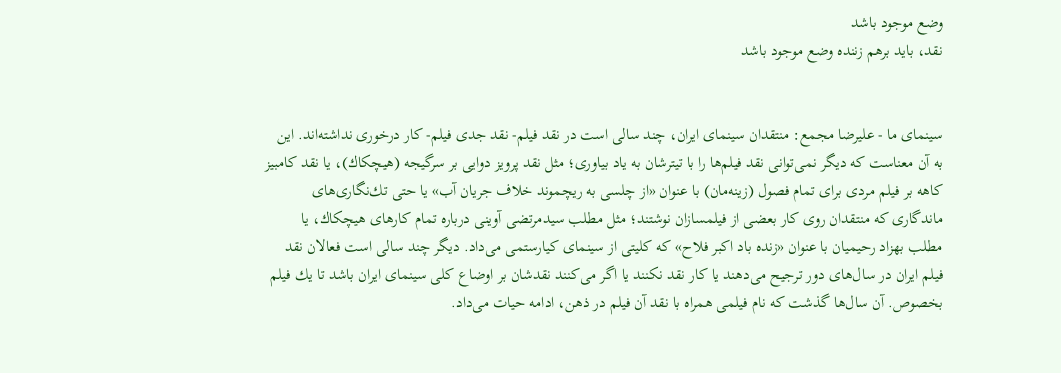وضع موجود باشد
نقد، باید برهم زننده وضع موجود باشد


سینمای ما - علیرضا مجمع: منتقدان سینمای ایران، چند سالی است در نقد فیلم- نقد جدی فیلم- كار درخوری نداشته‌اند. این به آن معناست كه دیگر نمی‌توانی نقد فیلم‌ها را با تیترشان به یاد بیاوری؛ مثل نقد پرویز دوایی بر سرگیجه (هیچكاك)، یا نقد كامبیز كاهه بر فیلم مردی برای تمام فصول (زینه‌مان) با عنوان «از چلسی به ریچموند خلاف جریان آب» یا حتی تك‌نگاری‌های ماندگاری كه منتقدان روی كار بعضی از فیلمسازان نوشتند؛ مثل مطلب سیدمرتضی آوینی درباره تمام كارهای هیچكاك، یا مطلب بهزاد رحیمیان با عنوان «زنده باد اكبر فلاح» كه كلیتی از سینمای كیارستمی می‌داد. دیگر چند سالی ا‌ست فعالان نقد فیلم ایران در سال‌های دور ترجیح می‌دهند یا كار نقد نكنند یا اگر می‌كنند نقدشان بر اوضاع كلی سینمای ایران باشد تا یك فیلم بخصوص. آن سال‌ها گذشت كه نام فیلمی همراه با نقد آن فیلم در ذهن، ادامه حیات می‌داد.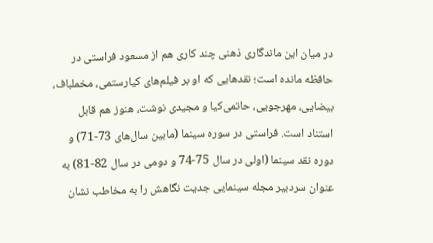در میان این ماندگاری ذهنی چند كاری هم از مسعود فراستی در حافظه مانده است؛ نقدهایی كه او بر فیلم‌های كیارستمی، مخملباف، بیضایی، مهرجویی، حاتمی‌كیا و مجیدی نوشت، هنوز هم قابل استناد است. فراستی در سوره سینما (مابین سال‌های 73-71) و دوره نقد سینما (اولی در سال 75-74 و دومی در سال 82-81) به عنوان سردبیر مجله سینمایی جدیت نگاهش را به مخاطب نشان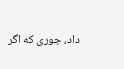داد، جوری كه اگر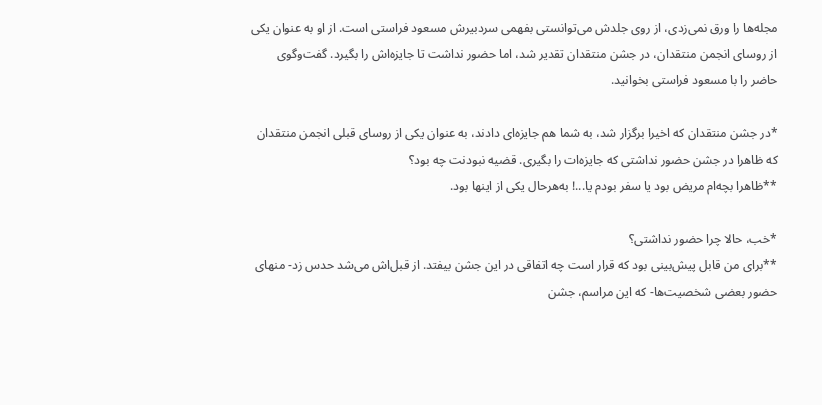مجله‌ها را ورق نمی‌زدی، از روی جلدش می‌توانستی بفهمی سردبیرش مسعود فراستی است. از او به عنوان یكی از روسای انجمن منتقدان، در جشن منتقدان تقدیر شد، اما حضور نداشت تا جایزه‌اش را بگیرد. گفت‌وگوی حاضر را با مسعود فراستی بخوانید.

*در جشن منتقدان كه اخیرا برگزار شد، به شما هم جایزه‌ای دادند، به عنوان یكی از روسای قبلی انجمن منتقدان كه ظاهرا در جشن حضور نداشتی كه جایزه‌ات را بگیری. قضیه نبودنت چه بود؟
**ظاهرا بچه‌ام مریض بود یا سفر بودم یا...! به‌هر‌حال یكی از اینها بود.

*خب، حالا چرا حضور نداشتی؟
**برای من قابل پیش‌بینی بود كه قرار است چه اتفاقی در این جشن بیفتد. از قبل‌اش می‌شد حدس زد- منهای حضور بعضی شخصیت‌ها- كه این مراسم، جشن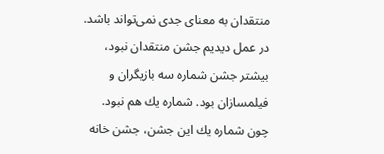منتقدان به معنای جدی نمی‌تواند باشد. در عمل دیدیم جشن منتقدان نبود، بیشتر جشن شماره سه بازیگران و فیلمسازان بود. شماره یك هم نبود. چون شماره یك این جشن، جشن خانه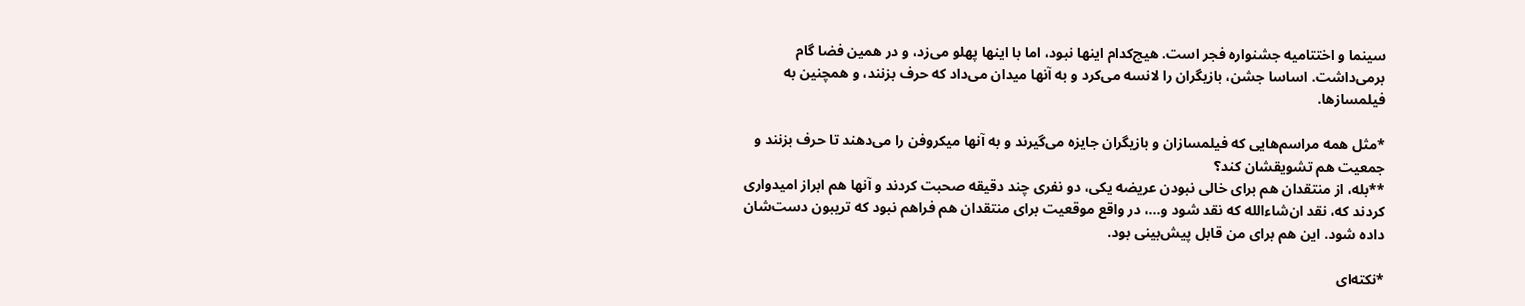سینما و اختتامیه جشنواره فجر است. هیچ‌كدام اینها نبود، اما با اینها پهلو می‌زد، و در همین فضا گام برمی‌داشت. اساسا جشن، بازیگران را لانسه می‌كرد و به آنها میدان می‌داد كه حرف بزنند، و همچنین به فیلمسازها.

*مثل همه مراسم‌هایی كه فیلمسازان و بازیگران جایزه می‌گیرند و به آنها میكروفن را می‌دهند تا حرف بزنند و جمعیت هم تشویقشان كند؟
**بله، از منتقدان هم برای خالی نبودن عریضه یكی، دو نفری چند دقیقه صحبت كردند و آنها هم ابراز امیدواری كردند كه، نقد ان‌شا‌ءالله كه نقد شود و...، در واقع موقعیت برای منتقدان هم فراهم نبود كه تریبون دست‌شان داده شود. این هم برای من قابل پیش‌بینی بود.

*نكته‌ای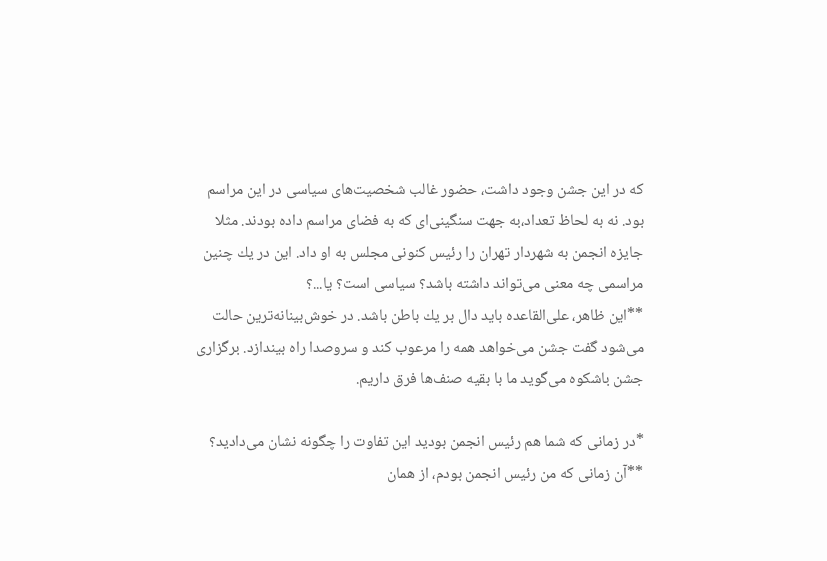كه در این جشن وجود داشت، حضور غالب شخصیت‌های سیاسی در این مراسم بود. نه به لحاظ تعداد،به جهت سنگینی‌ای كه به فضای مراسم داده بودند. مثلا جایزه انجمن به شهردار تهران را رئیس كنونی مجلس به او داد. این در یك چنین مراسمی چه معنی می‌تواند داشته باشد؟ سیاسی است؟ یا...؟
**این ظاهر، علی‌القاعده باید دال بر یك باطن باشد. در خوش‌بینانه‌ترین حالت می‌شود گفت جشن می‌خواهد همه را مرعوب كند و سروصدا راه بیندازد. برگزاری جشن باشكوه می‌گوید ما با بقیه صنف‌ها فرق داریم.

*در زمانی كه شما هم رئیس انجمن بودید این تفاوت را چگونه نشان می‌دادید؟
**آن زمانی كه من رئیس انجمن بودم، از همان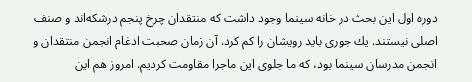دوره اول این بحث در خانه سینما وجود داشت كه منتقدان چرخ پنجم درشكه‌اند و صنف اصلی نیستند. یك جوری باید رویشان را كم كرد. آن زمان صحبت ادغام انجمن منتقدان و انجمن مدرسان سینما بود، كه ما جلوی این ماجرا مقاومت كردیم. امروز هم این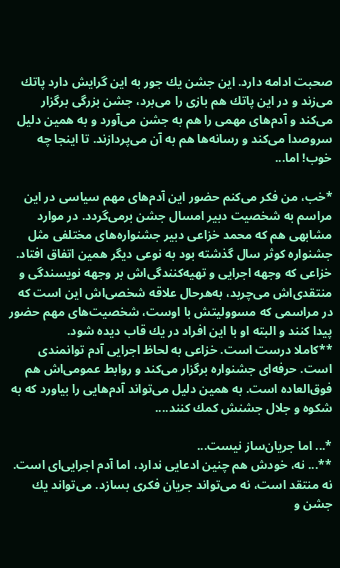صحبت ادامه دارد. این جشن یك جور به این گرایش دارد پاتك می‌زند و در این پاتك هم بازی را می‌برد، جشن بزرگی برگزار می‌كند و آدم‌های مهمی را هم به جشن می‌آورد و به همین دلیل سروصدا می‌كند و رسانه‌ها هم به آن می‌پردازند. تا اینجا چه خوب! اما...

*خب، من فكر می‌كنم حضور این آدم‌های مهم سیاسی در این مراسم به شخصیت دبیر امسال جشن برمی‌گردد. در موارد مشابهی هم كه محمد خزاعی دبیر جشنوار‌ه‌‌های مختلفی مثل جشنواره كوثر سال گذشته بود به نوعی دیگر همین اتفاق افتاد. خزاعی كه وجهه اجرایی و تهیه‌كنندگی‌اش بر وجهه نویسندگی و منتقدی‌اش می‌چربد، به‌هر‌حال علاقه‌ شخصی‌اش این است كه در مراسمی كه مسوولیتش با اوست، شخصیت‌های مهم حضور پیدا كنند و البته او با این افراد در یك قاب دیده ‌شود.
**كاملا درست است. خزاعی به لحاظ اجرایی آدم توانمندی است. حرفه‌ای جشنواره برگزار می‌كند و روابط عمومی‌اش هم فوق‌العاده است. به همین دلیل می‌تواند آدم‌هایی را بیاورد كه به شكوه و جلال جشنش كمك كنند....

*... اما جریان‌ساز نیست...
**... نه، خودش هم چنین ادعایی ندارد، اما آدم اجرایی‌ای است. نه منتقد است، نه می‌تواند جریان فكری بسازد. می‌تواند یك جشن و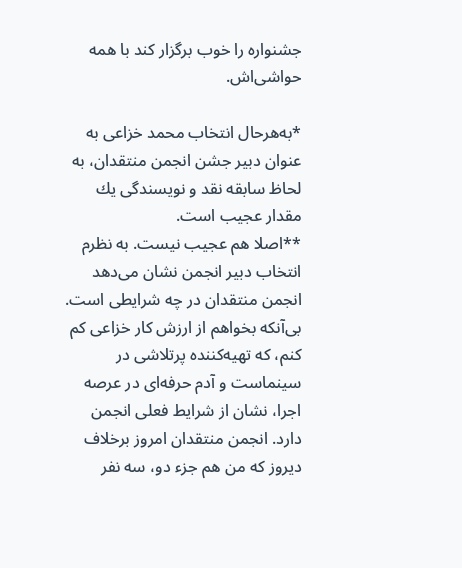جشنواره را خوب برگزار كند با همه حواشی‌اش.

*به‌هرحال انتخاب محمد خزاعی به عنوان دبیر جشن انجمن منتقدان، به لحاظ سابقه نقد و نویسندگی یك مقدار عجیب است.
**اصلا هم عجیب نیست. به نظرم انتخاب دبیر انجمن نشان می‌دهد انجمن منتقدان در چه شرایطی است. بی‌آنكه بخواهم از ارزش كار خزاعی كم كنم، كه تهیه‌كننده پرتلاشی در سینماست و آدم حرفه‌ای در عرصه اجرا، نشان از شرایط فعلی انجمن دارد. انجمن منتقدان امروز برخلاف دیروز كه من هم جزء دو، سه نفر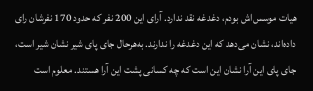هیات موسس‌اش بودم، دغدغه نقد ندارد. آرای این 200 نفر كه حدود 170 نفرشان رای داده‌اند، نشان می‌دهد كه این دغدغه را ندارند. به‌هرحال جای پای شیر نشان شیر است، جای پای این آرا نشان این است كه چه كسانی پشت این آرا هستند. معلوم است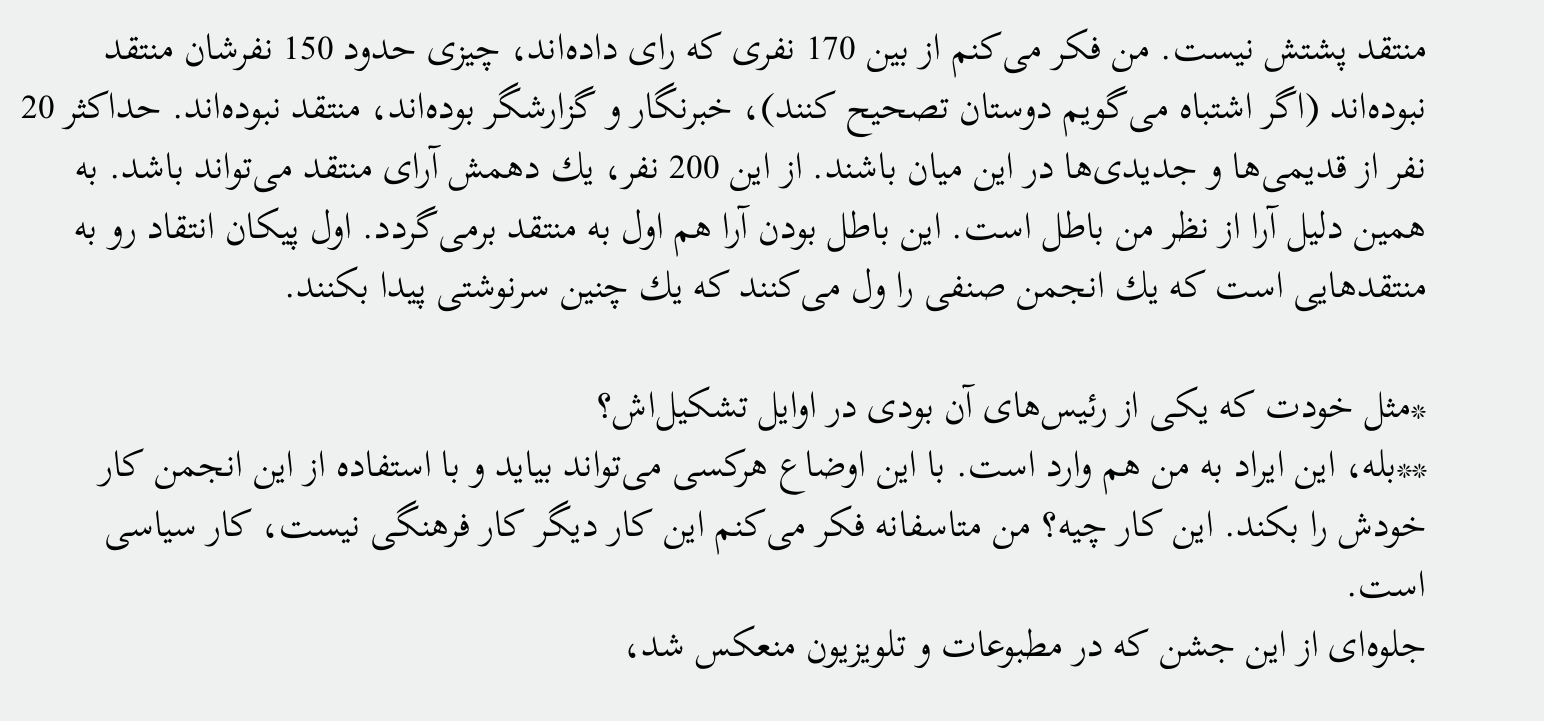منتقد پشتش نیست. من فكر می‌كنم از بین 170 نفری كه رای داده‌اند، چیزی حدود 150 نفرشان منتقد نبوده‌اند (اگر اشتباه می‌گویم دوستان تصحیح كنند)، خبرنگار و گزارشگر بوده‌اند، منتقد نبوده‌اند. حداكثر 20 نفر از قدیمی‌ها و جدیدی‌ها در این میان باشند. از این 200 نفر، یك دهمش آرای منتقد می‌تواند باشد. به همین‌ دلیل آرا از نظر من باطل است. این باطل بودن آرا هم اول به منتقد برمی‌گردد. اول پیكان انتقاد رو به منتقدهایی ا‌ست كه یك انجمن صنفی را ول می‌كنند كه یك چنین سرنوشتی پیدا بكنند.

*مثل خودت كه یكی از رئیس‌های آن بودی در اوایل تشكیل‌اش؟
**بله، این ایراد به من هم وارد است. با این اوضاع هركسی می‌تواند بیاید و با استفاده از این انجمن كار خودش را بكند. این كار چیه؟ من متاسفانه فكر می‌كنم این كار دیگر كار فرهنگی نیست، كار سیاسی است.
جلوه‌ای از این جشن كه در مطبوعات و تلویزیون منعكس شد،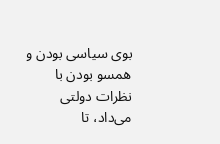بوی سیاسی بودن و همسو بودن با نظرات دولتی می‌داد، تا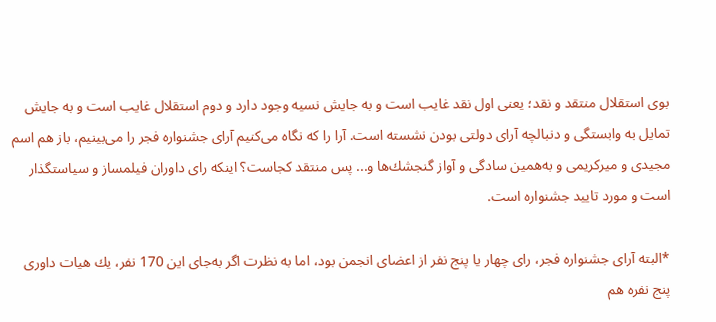بوی استقلال منتقد و نقد؛ یعنی اول نقد غایب است و به جایش نسیه وجود دارد و دوم استقلال غایب است و به جایش تمایل به وابستگی و دنبالچه آرای دولتی بودن نشسته است. آرا را كه نگاه می‌كنیم آرای جشنواره فجر را می‌بینیم، باز هم اسم مجیدی و میركریمی و به‌همین سادگی و آواز گنجشك‌ها و... پس منتقد كجاست؟ اینكه رای داوران فیلمساز و سیاستگذار است و مورد تایید جشنواره است.

*البته آرای جشنواره فجر، رای چهار یا پنج نفر از اعضای انجمن بود، اما به نظرت اگر به‌جای این 170 نفر، یك هیات داوری پنج نفره هم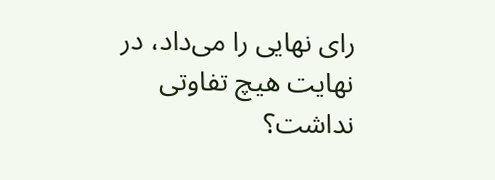رای نهایی را می‌داد، در نهایت هیچ تفاوتی نداشت؟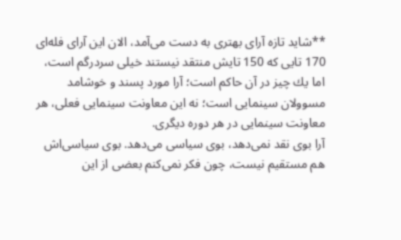**شاید تازه آرای بهتری به دست می‌آمد، الان این آرای فله‌ای 170 تایی كه 150 تایش منتقد نیستند خیلی سردرگم است، اما یك چیز در آن حاكم است؛ آرا مورد پسند و خوشا‌مد مسوولان سینمایی است؛ نه این معاونت سینمایی فعلی، هر معاونت سینمایی در هر دوره دیگری.
آرا بوی نقد نمی‌دهد، بوی سیاسی می‌دهد. بوی سیاسی‌اش هم مستقیم نیست، چون فكر نمی‌كنم بعضی از این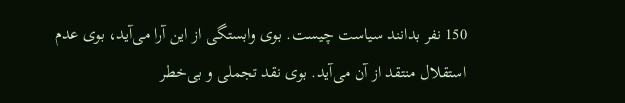150 نفر بدانند سیاست چیست. بوی وابستگی از این آرا می‌آید، بوی عدم استقلال منتقد از آن می‌آید. بوی نقد تجملی و بی‌خطر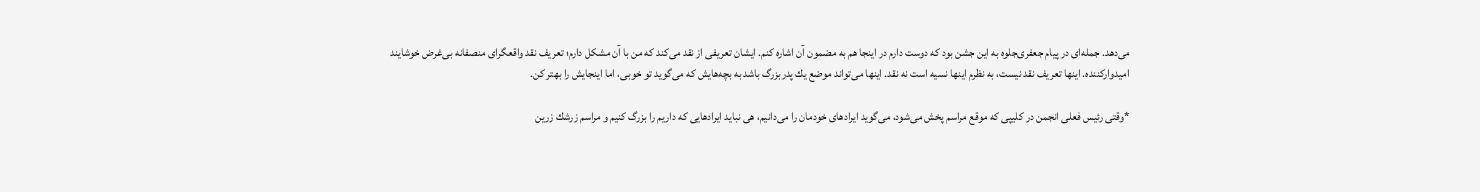می‌دهد. جمله‌ای در پیام جعفری‌جلوه به این جشن بود كه دوست دارم در اینجا هم به مضمون آن اشاره كنم. ایشان تعریفی از نقد می‌كند كه من با آن مشكل دارم؛ تعریف نقد واقعگرای منصفانه بی‌غرض خوشایند امیدواركننده. اینها تعریف نقد نیست، به نظرم اینها نسیه است نه نقد. اینها می‌تواند موضع یك پدربزرگ باشد به بچه‌هایش كه می‌گوید تو خوبی، اما اینجایش را بهتر كن.

*وقتی رئیس فعلی انجمن در كلیپی كه موقع مراسم پخش می‌شود، می‌گوید ایرادهای خودمان را می‌دانیم، هی نباید ایرادهایی كه داریم را بزرگ كنیم و مراسم زرشك زرین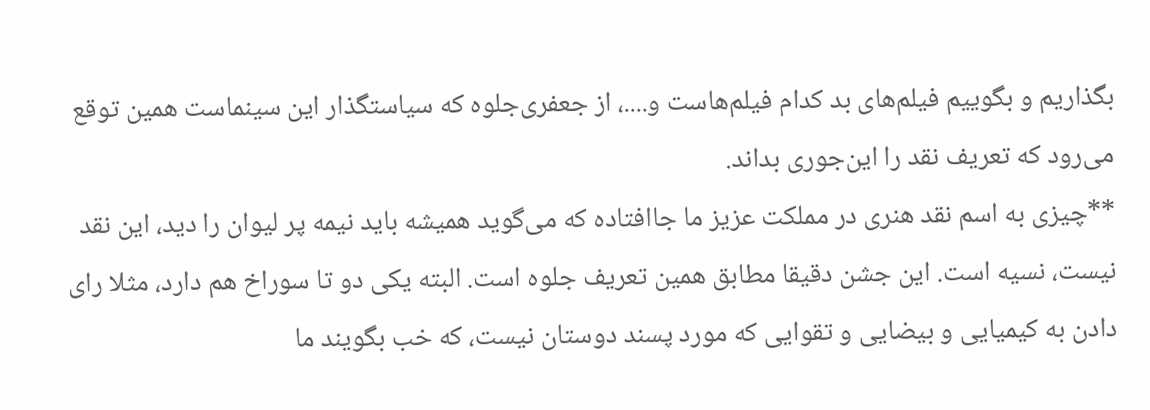بگذاریم و بگوییم فیلم‌های بد كدام فیلم‌هاست و....، از جعفری‌جلوه كه سیاستگذار این سینماست همین توقع می‌رود كه تعریف نقد را این‌جوری بداند.
**چیزی به اسم نقد هنری در مملكت عزیز ما جاافتاده كه می‌گوید همیشه باید نیمه پر لیوان را دید، این نقد نیست، نسیه است. این جشن دقیقا مطابق همین تعریف جلوه است. البته یكی دو تا سوراخ هم دارد، مثلا رای دادن به كیمیایی و بیضایی و تقوایی كه مورد پسند دوستان نیست، كه خب بگویند ما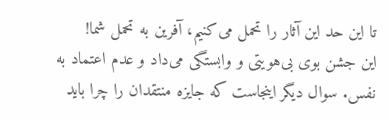تا این حد این آثار را تحمل می‌كنیم، آفرین به تحمل شما!
این جشن بوی بی‌هویتی و وابستگی می‌داد و عدم اعتماد به نفس. سوال دیگر اینجاست كه جایزه منتقدان را چرا باید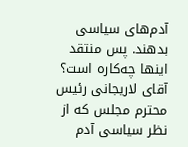آدم‌های سیاسی بدهند. پس منتقد اینها چه‌كاره است؟ آقای لاریجانی رئیس محترم مجلس كه از نظر سیاسی آدم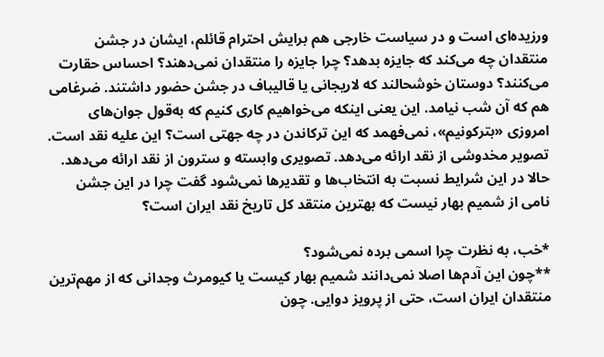ورزیده‌ای ا‌ست و در سیاست خارجی هم برایش احترام قائلم، ایشان در جشن منتقدان چه می‌كند كه جایزه بدهد؟ چرا جایزه را منتقدان نمی‌دهند؟ احساس حقارت می‌كنند؟ دوستان خوشحالند كه لاریجانی یا قالیباف در جشن حضور داشتند. ضرغامی هم كه آن شب نیامد. این یعنی اینكه می‌خواهیم كاری كنیم كه به‌قول جوان‌های امروزی «بتركونیم»، نمی‌فهمد كه این تركاندن در چه جهتی است؟ این علیه نقد است. تصویر مخدوشی از نقد ارائه می‌دهد. تصویری وابسته و سترون‌ از نقد ارائه می‌دهد. حالا در این شرایط نسبت به انتخاب‌ها و تقدیرها نمی‌شود گفت چرا در این جشن نامی از شمیم بهار نیست كه بهترین منتقد كل تاریخ نقد ایران است؟

*خب، به نظرت چرا اسمی برده نمی‌شود؟
**چون این آدم‌ها اصلا نمی‌دانند شمیم بهار كیست یا كیومرث وجدانی كه از مهم‌ترین منتقدان ایران است، حتی از پرویز دوایی. چون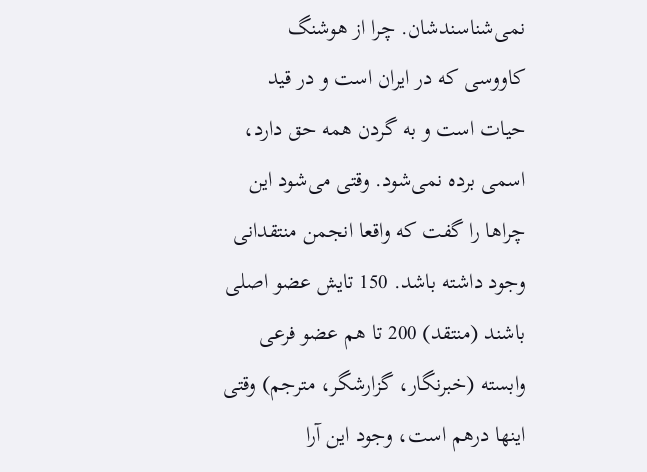نمی‌شناسندشان. چرا از هوشنگ كاووسی كه در ایران است و در قید حیات است و به گردن همه حق دارد، اسمی برده نمی‌شود. وقتی می‌شود این چراها را گفت كه واقعا انجمن منتقدانی وجود داشته باشد. 150 تایش عضو اصلی باشند (منتقد) 200 تا هم عضو فرعی وابسته (خبرنگار، گزارشگر، مترجم) وقتی اینها درهم است، وجود این آرا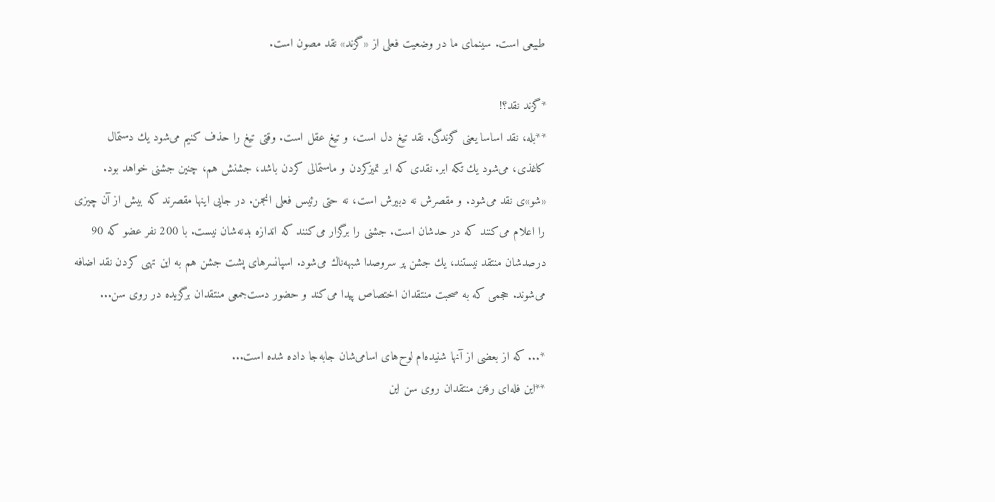طبیعی است. سینمای ما در وضعیت فعلی از «گزند» نقد مصون است.

*گزند نقد؟!
**بله، نقد اساسا یعنی گزندگی. نقد تیغ دل است، و تیغ عقل است. وقتی تیغ را حذف كنیم می‌شود یك دستمال كاغذی، می‌شود یك تكه ابر. نقدی كه ابر تمیزكردن و ماستمالی كردن باشد، جشنش هم، چنین جشنی خواهد بود. «شو»ی نقد می‌شود. و مقصرش نه دبیرش است، نه حتی رئیس فعلی انجمن. در جایی اینها مقصرند كه بیش از آن چیزی را اعلام می‌كنند كه در حدشان است. جشنی را برگزار می‌كنند كه اندازه بدنه‌شان نیست. با 200 نفر عضو كه 90 درصدشان منتقد نیستند، یك جشن پر سروصدا شبهه‌ناك می‌شود. اسپانسرهای پشت جشن هم به این تهی كردن نقد اضافه می‌شوند. حجمی كه به صحبت منتقدان اختصاص پیدا می‌كند و حضور دست‌جمعی منتقدان برگزیده در روی سن...

*... كه از بعضی از آنها شنیده‌ام لوح‌های اسامی‌شان جابه‌جا داده شده است...
**این فله‌ای رفتن منتقدان روی سن این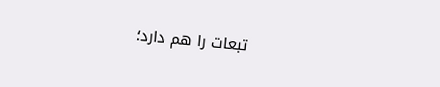تبعات را هم دارد؛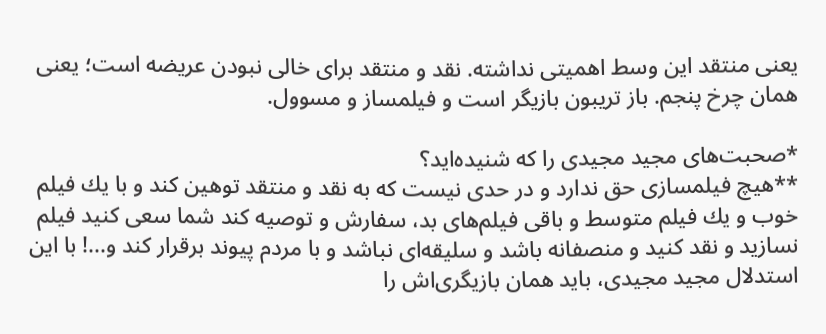یعنی منتقد این وسط اهمیتی نداشته. نقد و منتقد برای خالی نبودن عریضه است؛ یعنی همان چرخ پنجم. باز تریبون بازیگر است و فیلمساز و مسوول.

*صحبت‌های مجید مجیدی را كه شنیده‌اید؟
**هیچ فیلمسازی حق ندارد و در حدی نیست كه به نقد و منتقد توهین كند و با یك فیلم خوب و یك فیلم متوسط و باقی فیلم‌های بد، سفارش و توصیه كند شما سعی كنید فیلم نسازید و نقد كنید و منصفانه باشد و سلیقه‌ای نباشد و با مردم پیوند برقرار كند و...! با این استدلال مجید مجیدی، باید همان بازیگری‌اش را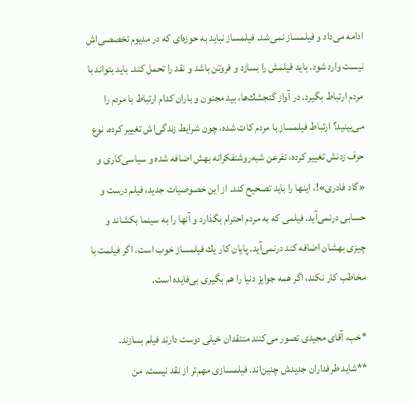ادامه می‌داد و فیلمساز نمی‌شد. فیلمساز نباید به حوزه‌ای كه در مدیوم تخصصی‌اش نیست وارد شود. باید فیلمش را بسازد و فروتن باشد و نقد را تحمل كند. باید بتواند با مردم ارتباط بگیرد. در آواز گنجشك‌ها، بید مجنون و باران كدام ارتباط با مردم را می‌بینید؟ ارتباط فیلمساز با مردم كات شده، چون شرایط زندگی‌اش تغییر كرده، نوع حرف زدنش تغییر كرده، تفرعن شبه‌روشنفكرانه بهش اضافه شده و سیاسی‌كاری و «گاد فادری»!، اینها را باید تصحیح كند. از این خصوصیات جدید، فیلم درست و حسابی درنمی‌آید. فیلمی كه به مردم احترام بگذارد و آنها را به سینما بكشاند و چیزی بهشان اضافه كند درنمی‌آید. پایان كار یك فیلمساز خوب است. اگر فیلمت با مخاطب كار نكند، اگر همه جوایز دنیا را هم بگیری بی‌فایده است.

*خب، آقای مجیدی تصور می‌كنند منتقدان خیلی دوست دارند فیلم بسازند.
**شاید طرفداران جدیدش چنین‌اند. فیلمسازی مهم‌تر از نقد نیست. من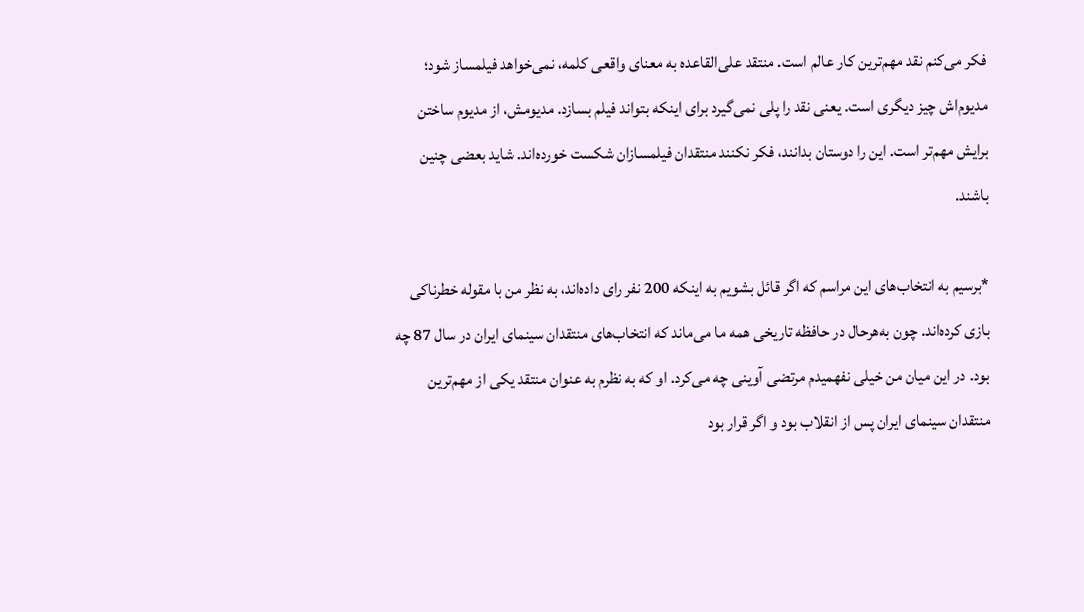فكر می‌كنم نقد مهم‌ترین كار عالم است. منتقد علی‌القاعده به معنای واقعی كلمه، نمی‌خواهد فیلمساز شود؛ مدیوم‌اش چیز دیگری است. یعنی نقد را پلی نمی‌گیرد برای اینكه بتواند فیلم بسازد. مدیومش، از مدیوم ساختن برایش مهم‌تر است. این را دوستان بدانند، فكر نكنند منتقدان فیلمسازان شكست خورده‌اند. شاید بعضی چنین باشند.

*برسیم به انتخاب‌های این مراسم كه اگر قائل بشویم به اینكه 200 نفر رای داده‌اند، به نظر من با مقوله‌ خطرناكی بازی كرده‌اند. چون به‌هرحال در حافظه تاریخی همه ما می‌ماند كه انتخاب‌های منتقدان سینمای ایران در سال 87 چه بود. در این میان من خیلی نفهمیدم مرتضی آوینی چه می‌‌كرد. او كه به نظرم به عنوان منتقد یكی از مهم‌ترین منتقدان سینمای ایران پس از انقلاب بود و اگر قرار بود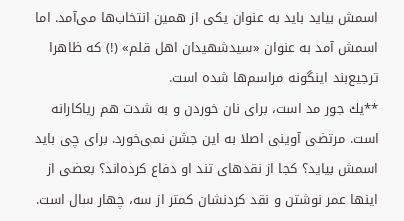اسمش بیاید باید به عنوان یكی از همین انتخاب‌ها می‌آمد. اما اسمش آمد به عنوان «سیدشهیدان اهل قلم» (!) كه ظاهرا ترجیع‌‌بند اینگونه مراسم‌ها شده است.
**یك جور مد است، برای نان خوردن و به شدت هم ریاكارانه است. مرتضی آوینی اصلا به این جشن نمی‌خورد. برای چی باید اسمش بیاید؟ كجا از نقدهای تند او دفاع كرده‌اند؟ بعضی‌ از اینها عمر نوشتن و نقد كردنشان كمتر از سه، چهار سال است.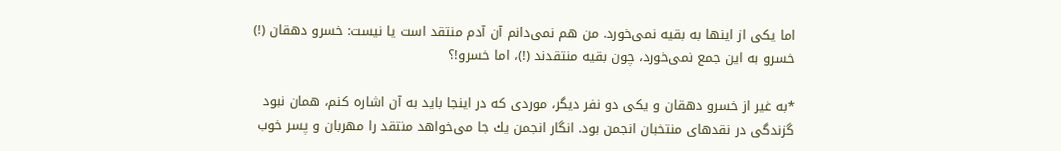اما یكی از اینها به بقیه نمی‌خورد. من هم نمی‌دانم آن آدم منتقد است یا نیست: خسرو دهقان (!) خسرو به این جمع نمی‌خورد، چون بقیه منتقدند (!)، اما خسرو!؟

*به غیر از خسرو دهقان و یكی دو نفر دیگر، موردی كه در اینجا باید به آن اشاره كنم، همان نبود گزندگی در نقدهای منتخبان انجمن بود. انگار انجمن یك جا می‌خواهد منتقد را مهربان و پسر خوب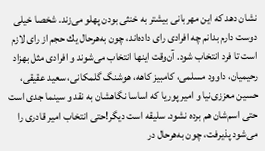نشان دهد كه این مهربانی بیشتر به خنثی بودن پهلو می‌زند. شخصا خیلی دوست دارم بدانم چه افرادی رای داده‌اند، چون به‌هرحال یك حجم از رای لازم است تا فرد انتخاب شود. آن‌وقت اینها انتخاب می‌شوند و افرادی مثل بهزاد رحیمیان، داوود مسلمی، كامبیز كاهه، هوشنگ گلمكانی، سعید عقیقی، حسین معززی‌نیا و امیر پوریا كه اساسا نگاهشان به نقد و سینما جدی است حتی اسم‌شان هم برده نشود. سلیقه است دیگر!حتی انتخاب امیر قادری را می‌شود پذیرفت، چون به‌هرحال در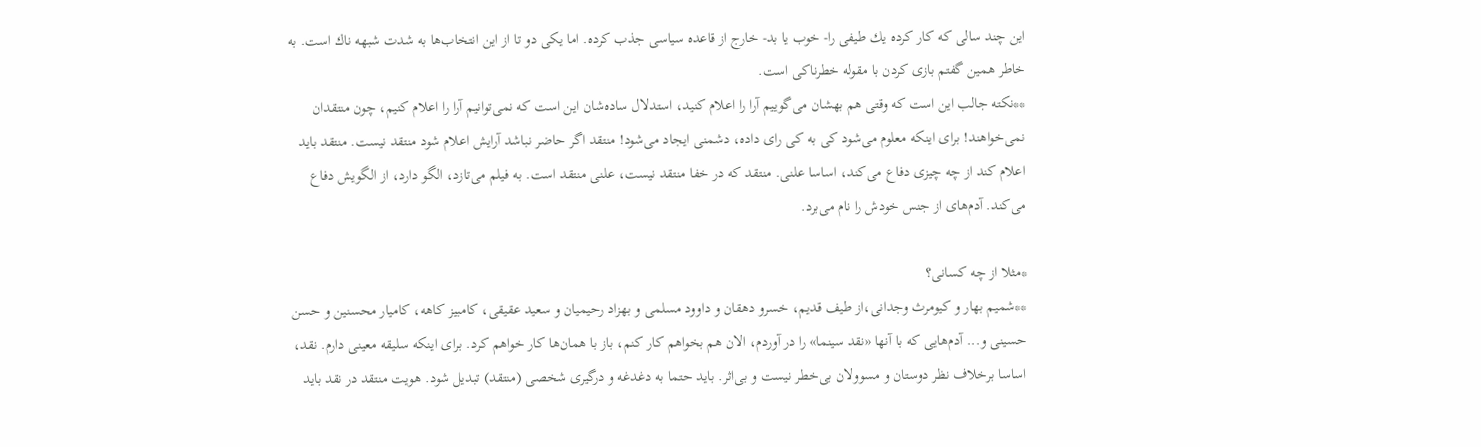این چند سالی كه كار كرده یك طیفی را- خوب یا بد- خارج از قاعده سیاسی جذب كرده. اما یكی دو تا از این انتخاب‌ها به شدت شبهه ‌ناك است. به خاطر همین گفتم بازی كردن با مقوله خطرناكی‌ است.
**نكته جالب این است كه وقتی هم بهشان می‌گوییم آرا را اعلام كنید، استدلال ساده‌شان این است كه نمی‌توانیم آرا را اعلام كنیم، چون منتقدان نمی‌خواهند! برای اینكه معلوم می‌شود كی به كی رای داده، دشمنی ایجاد می‌شود! منتقد اگر حاضر نباشد آرایش اعلام شود منتقد نیست. منتقد باید اعلام كند از چه چیزی دفاع می‌كند، اساسا علنی. منتقد كه در خفا منتقد نیست، علنی منتقد است. به فیلم می‌تازد، الگو دارد، از الگویش دفاع می‌كند. آدم‌های از جنس خودش را نام می‌برد.

*مثلا از چه كسانی؟
**شمیم بهار و كیومرث وجدانی،از طیف قدیم، خسرو دهقان و داوود مسلمی و بهزاد رحیمیان و سعید عقیقی، كامبیز كاهه، كامیار محسنین و حسن حسینی و... آدم‌هایی كه با آنها «نقد سینما» را در آوردم، الان هم بخواهم كار كنم، باز با همان‌ها كار خواهم كرد. برای اینكه سلیقه معینی دارم. نقد، اساسا برخلاف نظر دوستان و مسوولان بی‌خطر نیست و بی‌اثر. باید حتما به دغدغه و درگیری شخصی (منتقد) تبدیل ‌شود. هویت منتقد در نقد باید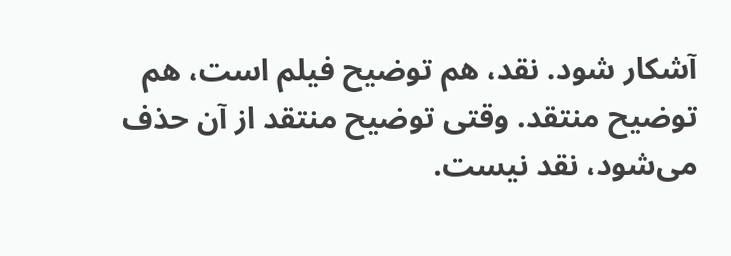آشكار شود. نقد، هم توضیح فیلم است، هم توضیح منتقد. وقتی توضیح منتقد از آن حذف می‌شود، نقد نیست.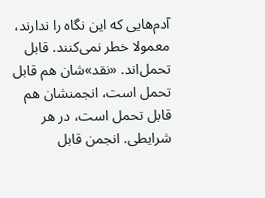آدم‌هایی كه این نگاه را ندارند، معمولا خطر نمی‌كنند. قابل تحمل‌اند. «نقد»شان هم قابل تحمل است، انجمنشان هم قابل تحمل است، در هر شرایطی. انجمن قابل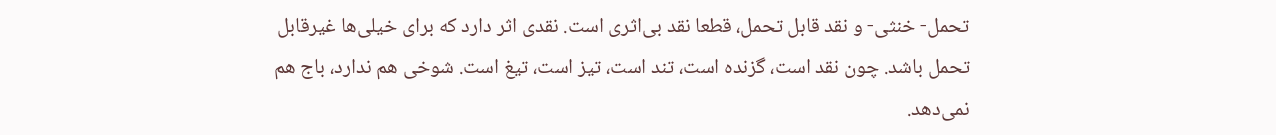تحمل- خنثی- و نقد قابل تحمل، قطعا نقد بی‌اثری‌ است. نقدی اثر دارد كه برای خیلی‌ها غیرقابل تحمل باشد. چون نقد است، گزنده‌ است، تند است، تیز است، تیغ است. شوخی هم ندارد، باج هم نمی‌دهد.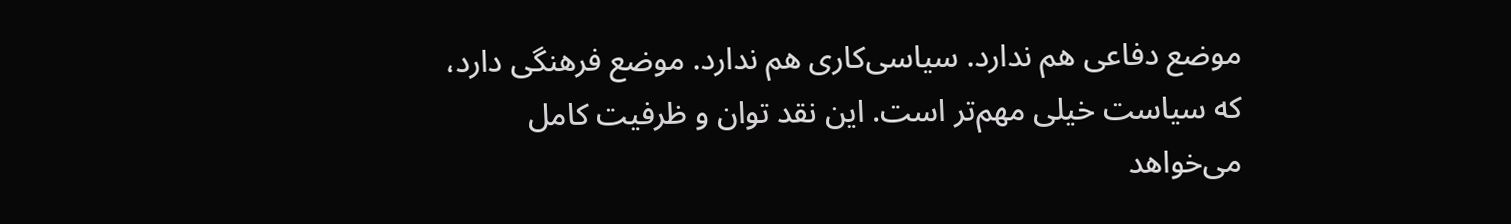موضع دفاعی هم ندارد. سیاسی‌كاری هم ندارد. موضع فرهنگی دارد، كه سیاست خیلی مهم‌تر است. این نقد توان و ظرفیت كامل می‌خواهد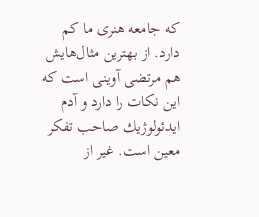كه جامعه هنری ما كم دارد. از بهترین مثال‌هایش هم مرتضی آوینی است كه این نكات را دارد و آدم ایدئولوژیك صاحب‌ تفكر معین است. غیر از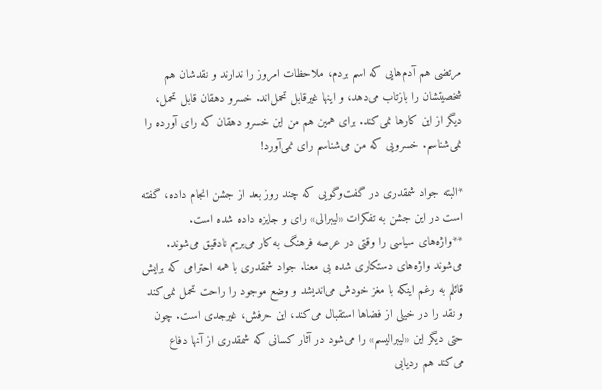مرتضی هم آدم‌هایی كه اسم بردم، ملاحظات امروز را ندارند و نقدشان هم شخصیتشان را بازتاب می‌دهد، و اینها غیرقابل تحمل‌اند. خسرو دهقان قابل تحمل، دیگر از این كارها نمی‌كند. برای همین هم من این خسرو دهقان كه رای آورده را نمی‌شناسم. خسرویی كه من می‌شناسم رای نمی‌آورد!

*البته جواد شمقدری در گفت‌وگویی كه چند روز بعد از جشن انجام داده‌، گفته است در این جشن به تفكرات «لیبرالی» رای و جایزه داده شده است.
**واژه‌های سیاسی را وقتی در عرصه فرهنگ به كار می‌بریم نادقیق می‌شوند. می‌شوند واژه‌های دستكاری شده بی معنا. جواد شمقدری با همه احترامی كه برایش قائلم به رغم اینکه با مغز خودش می‌اندیشد و وضع موجود را راحت تحمل نمی‌كند و نقد را در خیلی از فضاها استقبال می‌كند، این حرفش، غیرجدی است. چون حتی دیگر این «لیبرالیسم» را می‌شود در آثار كسانی كه شمقدری از آنها دفاع می‌كند هم ردیابی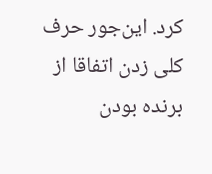كرد. این‌جور حرف كلی زدن اتفاقا از برنده بودن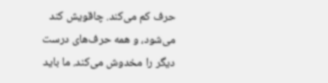حرف كم می‌كند. چاقویش كند می‌شود، و همه حرف‌های درست دیگر را مخدوش می‌كند. ما باید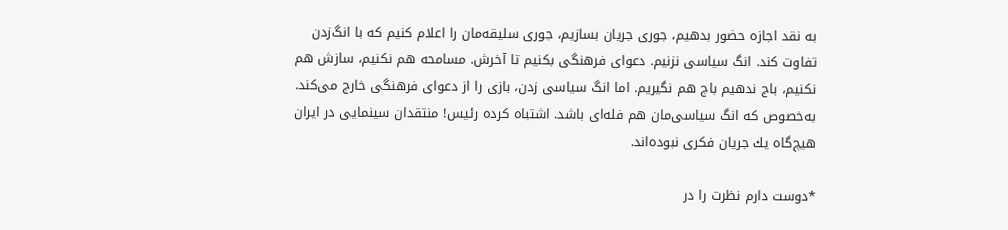به نقد اجازه حضور بدهیم، جوری جریان بسازیم، جوری سلیقه‌مان را اعلام كنیم كه با انگ‌زدن تفاوت ‌كند. انگ سیاسی نزنیم. دعوای فرهنگی بكنیم تا آخرش. مسامحه هم نكنیم، سازش هم نكنیم، باج ندهیم باج هم نگیریم. اما انگ سیاسی زدن، بازی را از دعوای فرهنگی خارج می‌كند. به‌خصوص كه انگ سیاسی‌مان هم فله‌ای باشد. اشتباه كرده رئیس! منتقدان سینمایی در ایران هیچ‌گاه یك جریان فكری نبوده‌اند.

*دوست دارم نظرت را در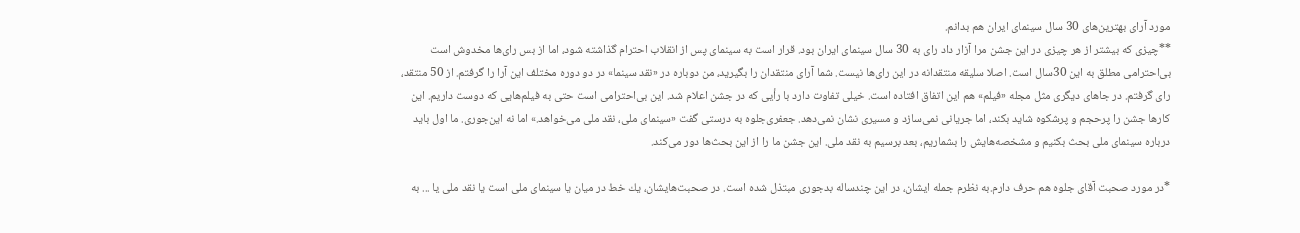مورد آرای بهترین‌های 30 سال سینمای ایران هم بدانم.
**چیزی كه بیشتر از هر چیزی در این جشن مرا آزار داد رای به 30 سال سینمای ایران بود. قرار است به سینمای پس از انقلاب احترام گذاشته شود، اما از بس رای‌ها مخدوش است بی‌احترامی مطلق به این 30سال است. اصلا سلیقه منتقدانه در این رای‌ها نیست. شما آرای منتقدان را بگیرید، من دوباره در «نقد سینما» در دو دوره مختلف این آرا را گرفتم. از 50 منتقد، رای گرفتم. در جاهای دیگری مثل مجله «فیلم» هم این اتفاق افتاده است. خیلی تفاوت دارد با رأیی كه در جشن اعلام شد. این بی‌احترامی است حتی به فیلم‌هایی كه دوست داریم. این كارها جشن را پرحجم و پرشكوه شاید بكند، اما جریانی نمی‌سازد و مسیری نشان نمی‌دهد. جعفری‌جلوه به درستی گفت «سینمای ملی، نقد ملی می‌خواهد.» اما نه این‌جوری. ما اول باید درباره‌ سینمای ملی بحث بكنیم و مشخصه‌هایش را بشماریم، بعد برسیم به نقد ملی. این جشن ما را از این بحث‌ها دور می‌كند.

*در مورد صحبت آقای جلوه هم حرف دارم.به نظرم جمله ایشان، در این چندساله بدجوری مبتذل شده است. در صحبت‌هایشان، یك خط در میان یا سینمای ملی است یا نقد ملی یا ... به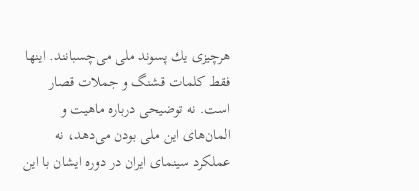هرچیزی یك پسوند ملی می‌چسبانند. اینها فقط كلمات قشنگ و جملات قصار است. نه توضیحی درباره ماهیت و المان‌های این ملی بودن می‌دهد، نه عملكرد سینمای ایران در دوره ایشان با این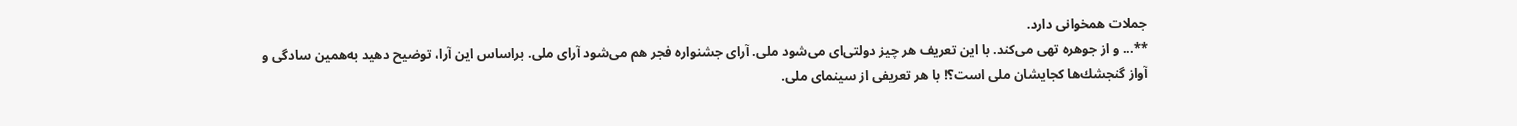جملات همخوانی دارد.
**... و از جوهره تهی می‌كند. با این تعریف هر چیز دولتی‌ای می‌شود ملی. آرای جشنواره فجر هم می‌شود آرای ملی. براساس این آرا، توضیح دهید به‌همین سادگی و آواز گنجشك‌‌ها كجایشان ملی است؟! با هر تعریفی از سینمای ملی.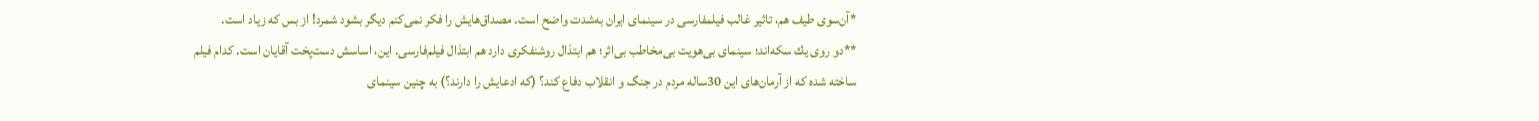*آن‌سوی طیف هم، تاثیر غالب فیلمفارسی در سینمای ایران به‌شدت واضح است. مصداق‌هایش را فكر نمی‌كنم دیگر بشود شمرد! از بس كه زیاد است.
**دو روی یك سكه‌اند؛ سینمای بی‌هویت بی‌مخاطب بی‌اثر؛ هم ابتذال روشنفكری دارد هم ابتذال فیلم‌فارسی. این، اساسش دست‌پخت آقایان است. كدام فیلم ساخته‌ شده كه از آرمان‌های این 30ساله مردم در جنگ و انقلاب دفاع كند؟ (كه ادعایش را دارند؟) به چنین سینمای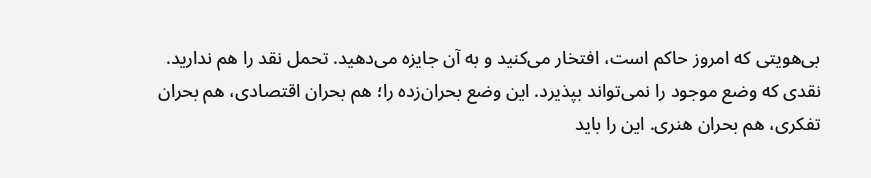بی‌هویتی كه امروز حاكم است، افتخار می‌كنید و به آن جایزه می‌دهید. تحمل نقد را هم ندارید. نقدی كه وضع موجود را نمی‌تواند بپذیرد. این وضع بحران‌زده را؛ هم بحران اقتصادی، هم بحران تفكری، هم بحران هنری. این را باید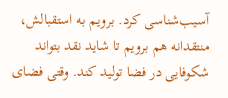آسیب‌شناسی كرد. برویم به استقبالش، منتقدانه هم برویم تا شاید نقد بتواند شكوفایی در فضا تولید كند. وقتی فضای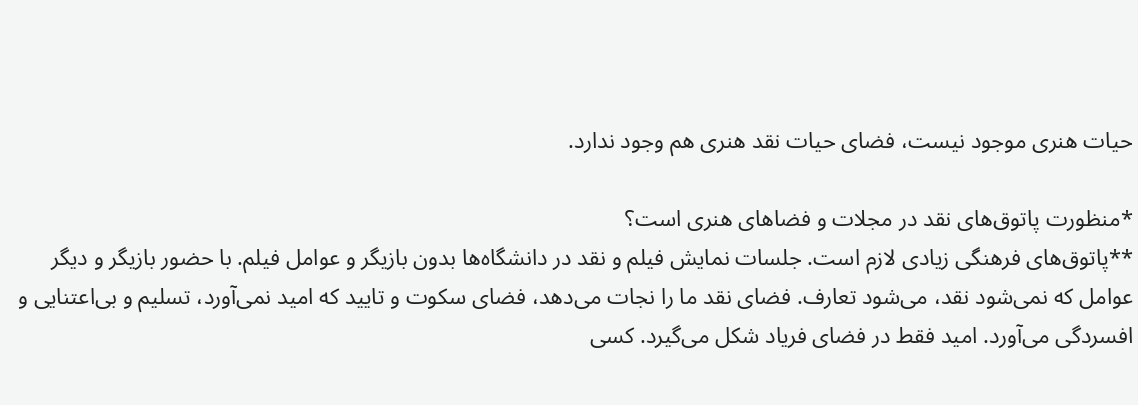حیات هنری موجود نیست، فضای حیات نقد هنری هم وجود ندارد.

*منظورت پاتوق‌های نقد در مجلات و فضاهای هنری است؟
**پاتو‌ق‌های فرهنگی زیادی لازم است. جلسات نمایش فیلم و نقد در دانشگاه‌ها بدون بازیگر و عوامل فیلم. با حضور بازیگر و دیگر عوامل كه نمی‌شود نقد، می‌شود تعارف. فضای نقد ما را نجات می‌دهد، فضای سكوت و تایید كه امید نمی‌آورد، تسلیم و بی‌اعتنایی و افسردگی می‌آورد. امید فقط در فضای فریاد شكل می‌گیرد. كسی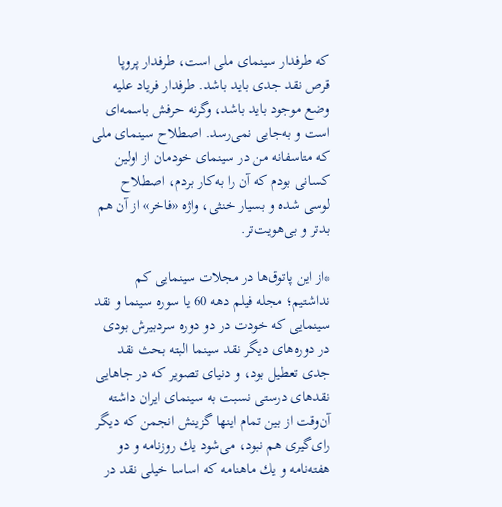كه طرفدار سینمای ملی ا‌ست، طرفدار پروپا قرص نقد جدی باید باشد. طرفدار فریاد علیه وضع موجود باید باشد، وگرنه حرفش باسمه‌ای است و به‌جایی نمی‌رسد. اصطلاح سینمای ملی كه متاسفانه من در سینمای خودمان از اولین كسانی بودم كه آن را به‌كار بردم، اصطلاح لوسی شده و بسیار خنثی، واژه «فاخر» از آن هم بدتر و بی‌هویت‌تر.

*از این پاتوق‌ها در مجلات سینمایی كم نداشتیم؛ مجله فیلم دهه 60 یا سوره سینما و نقد سینمایی كه خودت در دو دوره سردبیرش بودی در دوره‌های دیگر نقد سینما البته بحث نقد جدی تعطیل بود، و دنیای تصویر كه در جاهایی نقدهای درستی نسبت به سینمای ایران داشته آن‌وقت از بین تمام اینها گزینش انجمن كه دیگر رای‌گیری‌ هم نبود، می‌شود یك روزنامه و دو هفته‌نامه و یك ماهنامه كه اساسا خیلی نقد در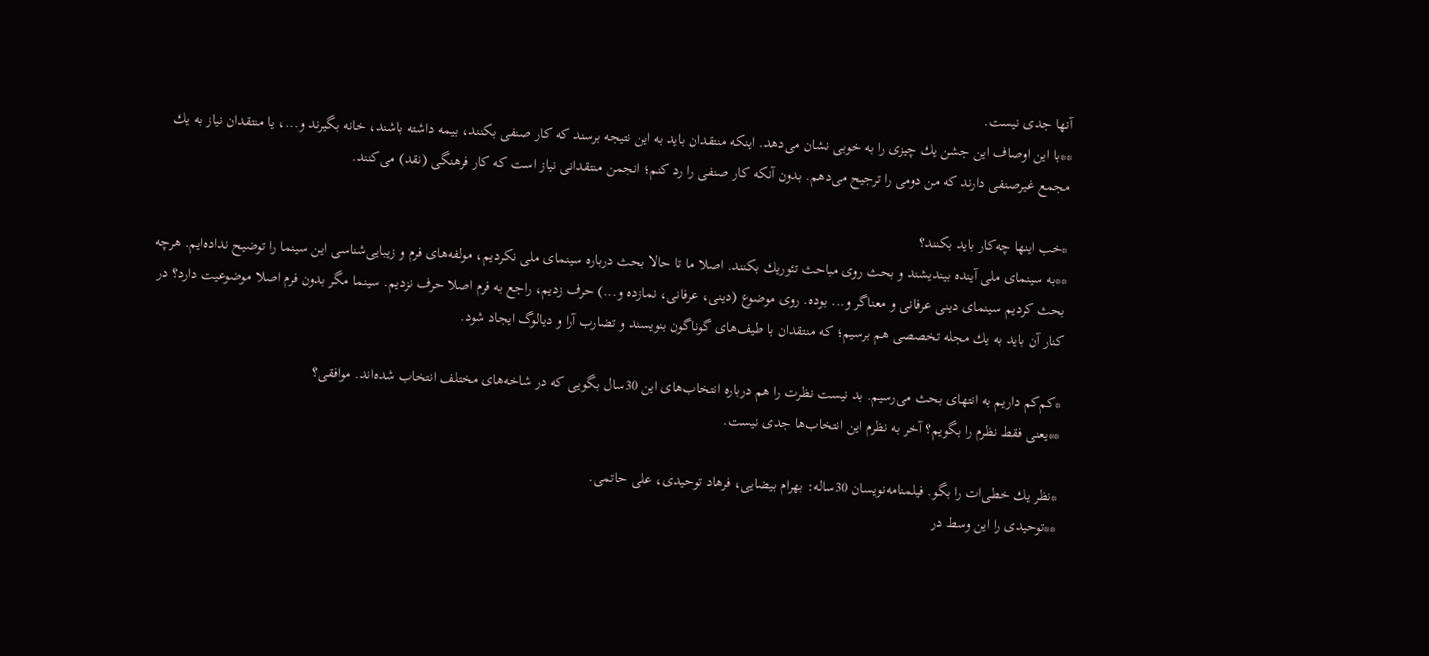آنها جدی نیست.
**با این اوصاف این جشن یك چیزی را به خوبی نشان می‌دهد. اینكه منتقدان باید به این نتیجه برسند كه كار صنفی بكنند، بیمه داشته باشند، خانه بگیرند و...، یا منتقدان نیاز به یك مجمع غیرصنفی دارند كه من دومی را ترجیح می‌دهم. بدون آنكه كار صنفی را رد كنم؛ انجمن منتقدانی نیاز است كه كار فرهنگی (نقد) می‌كنند.

*خب اینها چه‌كار باید بكنند؟
**به سینمای ملی آینده بیندیشند و بحث روی مباحث تئوریك بكنند. اصلا ما تا حالا بحث درباره سینمای ملی نكردیم، مولفه‌های فرم و زیبایی‌شناسی این سینما را توضیح نداده‌ایم. هرچه بحث كردیم سینمای دینی عرفانی و معناگر و... بوده. روی موضوع (دینی، عرفانی، نمازده و...) حرف زدیم، راجع به فرم اصلا حرف نزدیم. سینما مگر بدون فرم اصلا موضوعیت دارد؟ در كنار آن باید به یك مجله تخصصی هم برسیم؛ كه منتقدان با طیف‌های گوناگون بنویسند و تضارب آرا و دیالوگ ایجاد شود.

*كم‌كم داریم به انتهای بحث می‌رسیم. بد نیست نظرت را هم درباره انتخاب‌های این 30سال بگویی كه در شاخه‌های مختلف انتخاب شده‌اند. موافقی؟
**یعنی فقط نظرم را بگویم؟ آخر به نظرم این انتخاب‌ها جدی نیست.

*نظر یك خطی‌‌ات را بگو. فیلمنامه‌نویسان 30ساله: بهرام بیضایی، فرهاد توحیدی، علی حاتمی.
**توحیدی را این وسط در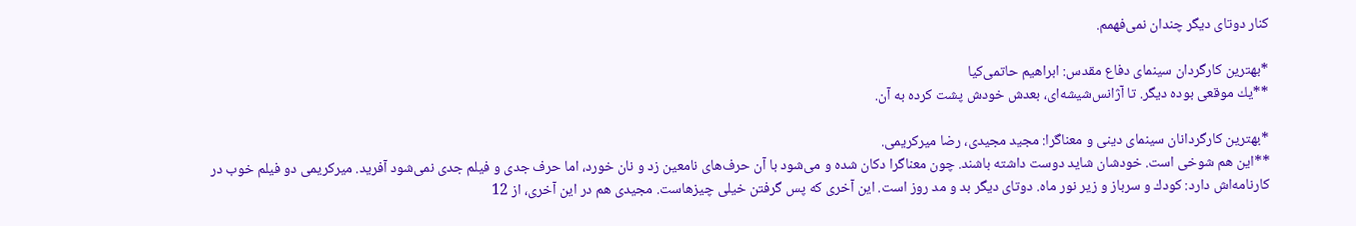كنار دوتای دیگر چندان نمی‌فهمم.

*بهترین كارگردان سینمای دفاع مقدس: ابراهیم حاتمی‌كیا
**یك موقعی بوده دیگر. تا آژانس‌شیشه‌ای، بعدش خودش پشت كرده به آن.

*بهترین كارگردانان سینمای دینی و معناگرا: مجید مجیدی، رضا میركریمی.
**این هم شوخی‌ است. خودشان شاید دوست داشته باشند. چون معناگرا دكان شده و می‌شود با آن حرف‌های نامعین زد و نان خورد، اما حرف جدی و فیلم جدی نمی‌شود آفرید. میركریمی دو فیلم خوب در كارنامه‌اش دارد: كودك و سرباز و زیر نور ماه. دوتای دیگر بد و مد روز است. این آخری كه پس گرفتن خیلی چیزهاست. مجیدی هم در این آخری، از 12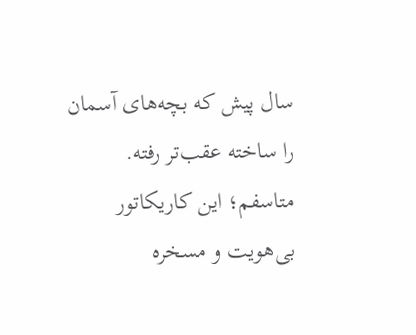سال پیش كه بچه‌های آسمان را ساخته عقب‌تر رفته. متاسفم؛ این كاریكاتور بی‌هویت و مسخره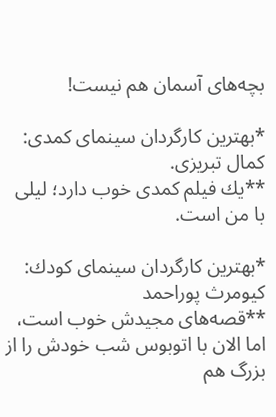بچه‌های آسمان هم نیست!

*بهترین كارگردان سینمای كمدی: كمال تبریزی.
**یك فیلم كمدی خوب دارد؛ لیلی با من است.

*بهترین كارگردان سینمای كودك: كیومرث پوراحمد
**قصه‌های مجیدش خوب است، اما الان با اتوبوس شب خودش را از بزرگ هم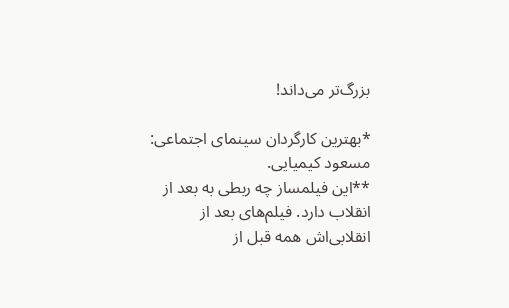بزرگ‌تر می‌داند!

*بهترین كارگردان سینمای اجتماعی: مسعود كیمیایی.
**این فیلمساز چه ربطی به بعد از انقلاب دارد. فیلم‌های بعد از انقلابی‌اش همه قبل از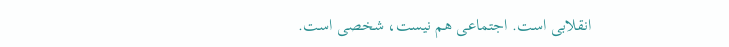انقلابی است. اجتماعی هم نیست، شخصی است.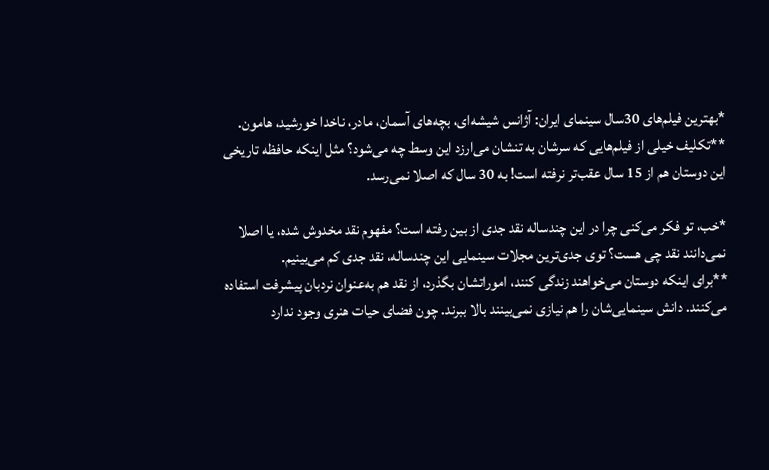*بهترین فیلم‌های 30سال سینمای ایران: آژانس شیشه‌ای، بچه‌های آسمان، مادر، ناخدا خورشید، هامون.
**تكلیف خیلی از فیلم‌هایی كه سرشان به تنشان می‌ارزد این وسط چه می‌شود؟ مثل اینكه حافظه تاریخی این دوستان هم از 15 سال عقب‌تر نرفته است! به 30 سال كه اصلا نمی‌رسد.

*خب، تو فكر می‌كنی چرا در این چندساله نقد جدی از بین رفته است؟ مفهوم نقد مخدوش شده، یا اصلا نمی‌دانند نقد چی هست؟ توی جدی‌ترین مجلات سینمایی این چندساله، نقد جدی كم می‌بینیم.
**برای اینكه دوستان می‌خواهند زندگی كنند، اموراتشان بگذرد، از نقد هم به‌عنوان نردبان پیشرفت استفاده می‌كنند. دانش سینمایی‌شان را هم نیازی نمی‌بینند بالا ببرند. چون فضای حیات هنری وجود ندارد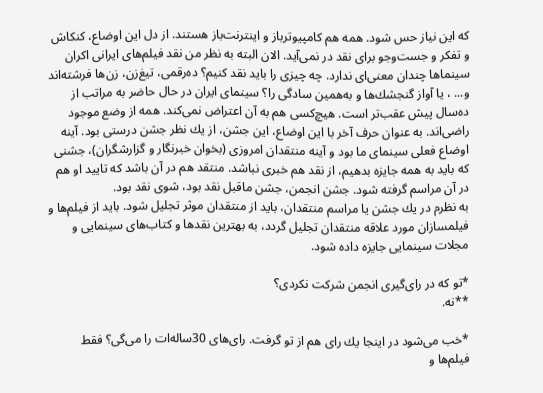كه این نیاز حس شود. همه هم كامپیوترباز و اینترنت‌باز هستند. از دل این اوضاع، كنكاش و تفكر و جست‌وجو برای نقد در نمی‌آید. الان البته به نظر من نقد فیلم‌های ایرانی اكران سینماها چندان معنی‌ای ندارد. چه چیزی را باید نقد كنیم؟ ده‌رقمی، تیغ‌زن، زن‌ها فرشته‌اند و... ، یا آواز گنجشك‌ها و به‌همین سادگی را؟ سینمای ایران در حال حاضر به مراتب از ده‌سال پیش عقب‌تر است. هیچ‌كسی هم به آن اعتراض نمی‌كند. همه از وضع موجود راضی‌اند. به عنوان حرف آخر با این اوضاع، این جشن، از یك نظر جشن درستی بود. آینه اوضاع فعلی سینمای ما بود و آینه منتقدان امروزی (بخوان خبرنگار و گزارشگران)، جشنی كه باید به همه جایزه بدهیم، از نقد هم خبری نباشد. منتقد هم در آن باشد كه تایید او هم در آن مراسم گرفته شود. جشن انجمن، جشن ماقبل نقد بود، شوی نقد بود.
به نظرم در یك جشن یا مراسم منتقدان، باید از منتقدان موثر تجلیل شود. باید از فیلم‌ها و فیلمسازان مورد علاقه منتقدان تجلیل گردد، به بهترین نقدها و كتاب‌های سینمایی و مجلات سینمایی جایزه داده شود.

*تو كه در رای‌گیری انجمن شركت نكردی؟
**نه.

*خب می‌شود در اینجا یك رای هم از تو گرفت. رای‌های 30ساله‌ات را می‌گی؟ فقط فیلم‌ها و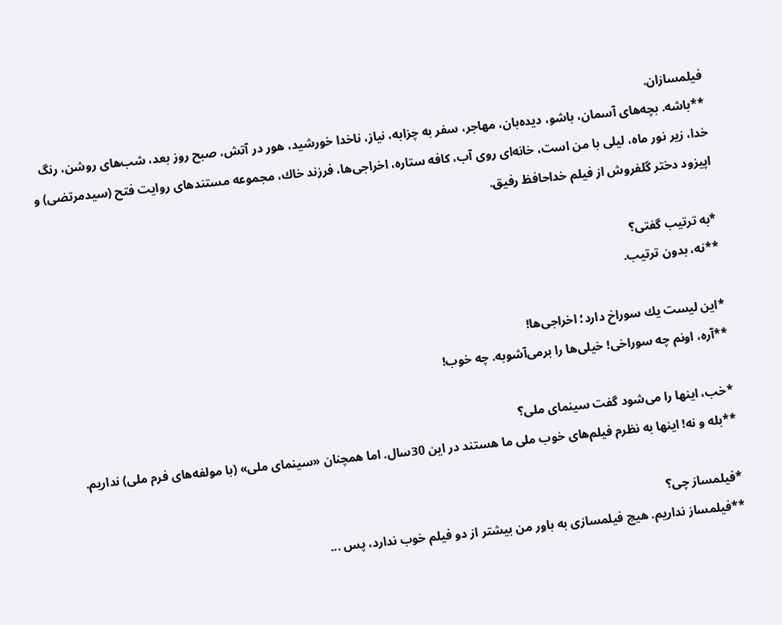فیلمسازان.
**باشه. بچه‌های آسمان، باشو، دیده‌بان، مهاجر، سفر به چزابه، نیاز، ناخدا خورشید، هور در آتش، صبح‌ روز بعد، شب‌های روشن، رنگ‌ خدا، زیر نور ماه، لیلی با من است، خانه‌ای روی آب، كافه ستاره، اخراجی‌ها، فرزند خاك، مجموعه مستندهای روایت فتح (سیدمرتضی) و اپیزود دختر گلفروش از فیلم خداحافظ رفیق.

*به ترتیب گفتی؟
**نه، بدون ترتیب.

*این لیست یك سوراخ دارد؛ اخراجی‌ها!
**آره، اونم چه سوراخی! خیلی‌ها را برمی‌آشوبه. چه خوب!

*خب، اینها را می‌شود گفت سینمای ملی؟
**بله و نه! اینها به نظرم فیلم‌های خوب ملی ما هستند در این 30سال. اما همچنان «سینمای ملی» (با مولفه‌های فرم ملی) نداریم.

*فیلمساز چی؟
**فیلمساز نداریم. هیچ فیلمسازی به باور من بیشتر از دو فیلم خوب ندارد، پس ...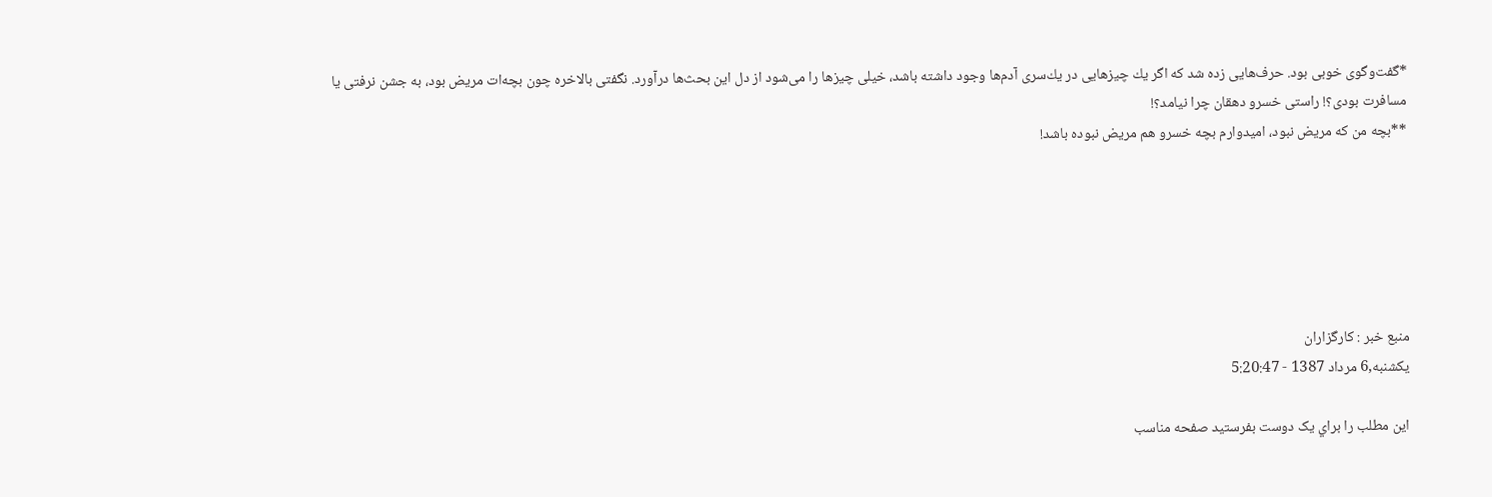*گفت‌وگوی خوبی بود. حرف‌هایی زده شد كه اگر یك چیز‌هایی در یك‌سری آدم‌ها وجود داشته باشد، خیلی چیزها را می‌شود از دل این بحث‌ها درآورد. نگفتی بالاخره چون بچه‌ات مریض بود، به جشن نرفتی یا مسافرت بودی؟! راستی خسرو دهقان چرا نیامد؟!
**بچه من كه مریض نبود، امیدوارم بچه خسرو هم مریض نبوده باشد!






منبع خبر : کارگزاران
یكشنبه,6 مرداد 1387 - 5:20:47

اين مطلب را براي يک دوست بفرستيد صفحه مناسب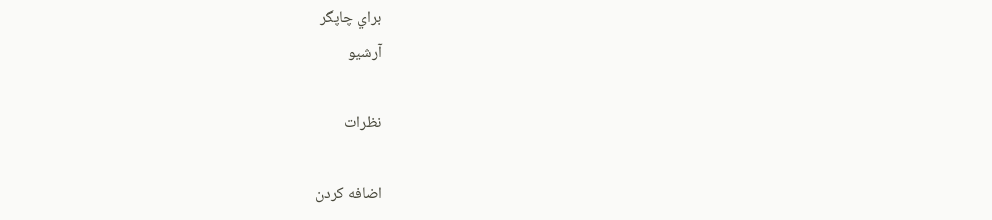براي چاپگر
آرشيو

نظرات

اضافه کردن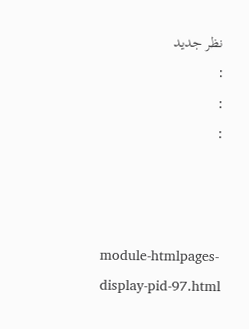نظر جدید
:
:
:



module-htmlpages-display-pid-97.html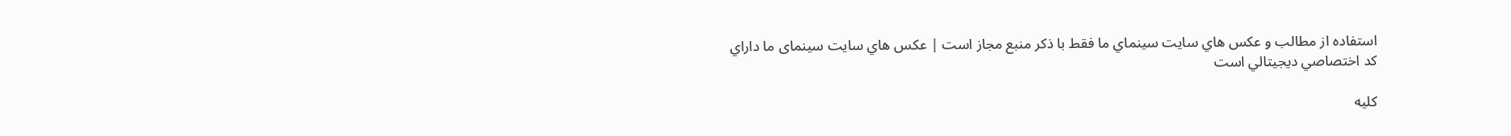استفاده از مطالب و عكس هاي سايت سينماي ما فقط با ذكر منبع مجاز است | عكس هاي سایت سینمای ما داراي كد اختصاصي ديجيتالي است

كليه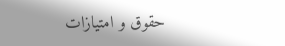حقوق و امتيازات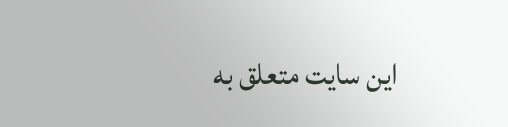اين سايت متعلق به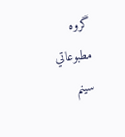گروه مطبوعاتي سينم